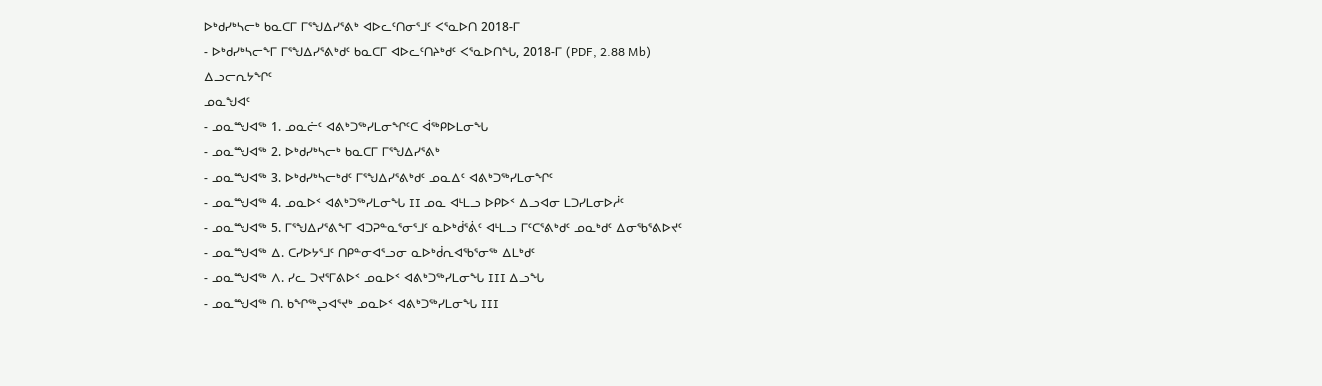ᐅᒃᑯᓯᒃᓴᓕᒃ ᑲᓇᑕᒥ ᒥᕐᖑᐃᓯᕐᕕᒃ ᐊᐅᓚᑦᑎᓂᕐᒧᑦ ᐸᕐᓇᐅᑎ 2018-ᒥ
- ᐅᒃᑯᓯᒃᓴᓕᖕᒥ ᒥᕐᖑᐃᓯᕐᕕᒃᑯᑦ ᑲᓇᑕᒥ ᐊᐅᓚᑦᑎᔨᒃᑯᑦ ᐸᕐᓇᐅᑎᖓ, 2018-ᒥ (PDF, 2.88 Mb)
ᐃᓗᓕᕆᔭᖏᑦ
ᓄᓇᖑᐊᑦ
- ᓄᓇᙳᐊᖅ 1. ᓄᓇᓖᑦ ᐊᕕᒃᑐᖅᓯᒪᓂᖏᑦᑕ ᐋᖅᑭᐅᒪᓂᖓ
- ᓄᓇᙳᐊᖅ 2. ᐅᒃᑯᓯᒃᓴᓕᒃ ᑲᓇᑕᒥ ᒥᕐᖑᐃᓯᕐᕕᒃ
- ᓄᓇᙳᐊᖅ 3. ᐅᒃᑯᓯᒃᓴᓕᒃᑯᑦ ᒥᕐᖑᐃᓯᕐᕕᒃᑯᑦ ᓄᓇᐃᑦ ᐊᕕᒃᑐᖅᓯᒪᓂᖏᑦ
- ᓄᓇᙳᐊᖅ 4. ᓄᓇᐅᑉ ᐊᕕᒃᑐᖅᓯᒪᓂᖓ II ᓄᓇ ᐊᒻᒪᓗ ᐅᑭᐅᑉ ᐃᓗᐊᓂ ᒪᑐᓯᒪᓂᐅᓲᑦ
- ᓄᓇᙳᐊᖅ 5. ᒥᕐᖑᐃᓯᕐᕕᖕᒥ ᐊᑐᕈᓐᓇᕐᓂᕐᒧᑦ ᓇᐅᒃᑰᕐᕖᑦ ᐊᒻᒪᓗ ᒥᑦᑕᕐᕕᒃᑯᑦ ᓄᓇᒃᑯᑦ ᐃᓂᖃᕐᕕᐅᔪᑦ
- ᓄᓇᙳᐊᖅ ᐃ. ᑕᓯᐅᔭᕐᒧᑦ ᑎᑭᓐᓂᐊᕐᓗᓂ ᓇᐅᒃᑰᕆᐊᖃᕐᓂᖅ ᐃᒪᒃᑯᑦ
- ᓄᓇᙳᐊᖅ ᐱ. ᓯᓚ ᑐᔪᕐᒥᕕᐅᑉ ᓄᓇᐅᑉ ᐊᕕᒃᑐᖅᓯᒪᓂᖓ III ᐃᓗᖓ
- ᓄᓇᙳᐊᖅ ᑎ. ᑲᖏᖅᖢᐊᕐᔪᒃ ᓄᓇᐅᑉ ᐊᕕᒃᑐᖅᓯᒪᓂᖓ III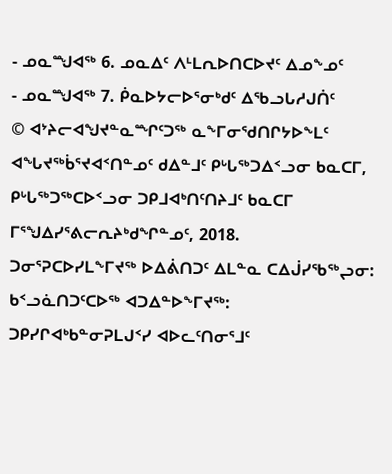- ᓄᓇᙳᐊᖅ 6. ᓄᓇᐃᑦ ᐱᒻᒪᕆᐅᑎᑕᐅᔪᑦ ᐃᓄᖕᓄᑦ
- ᓄᓇᙳᐊᖅ 7. ᑮᓇᐅᔭᓕᐅᕐᓂᒃᑯᑦ ᐃᖃᓗᒐᓱᒍᑏᑦ
© ᐊᔾᔨᓕᐊᖑᔪᓐᓇᙱᑦᑐᖅ ᓇᖕᒥᓂᖁᑎᒋᔭᐅᖕᒪᑦ ᐊᖓᔪᖅᑳᕐᔪᐊᑉᑎᓐᓄᑦ ᑯᐃᓐᒧᑦ ᑭᒡᒐᖅᑐᐃᑉᓗᓂ ᑲᓇᑕᒥ, ᑭᒡᒐᖅᑐᖅᑕᐅᑉᓗᓂ ᑐᑭᒧᐊᒃᑎᑦᑎᔨᒧᑦ ᑲᓇᑕᒥ ᒥᕐᖑᐃᓯᕐᕕᓕᕆᔨᒃᑯᖏᓐᓄᑦ, 2018.
ᑐᓂᕐᕈᑕᐅᓯᒪᖕᒥᔪᖅ ᐅᐃᕖᑎᑐᑦ ᐃᒪᓐᓇ ᑕᐃᒎᓯᖃᖅᖢᓂ:
ᑲᑉᓗᓈᑎᑐᑦᑕᐅᖅ ᐊᑐᐃᓐᐅᖕᒥᔪᖅ:
ᑐᑭᓯᒋᐊᒃᑲᓐᓂᕈᒪᒍᑉᓯ ᐊᐅᓚᑦᑎᓂᕐᒧᑦ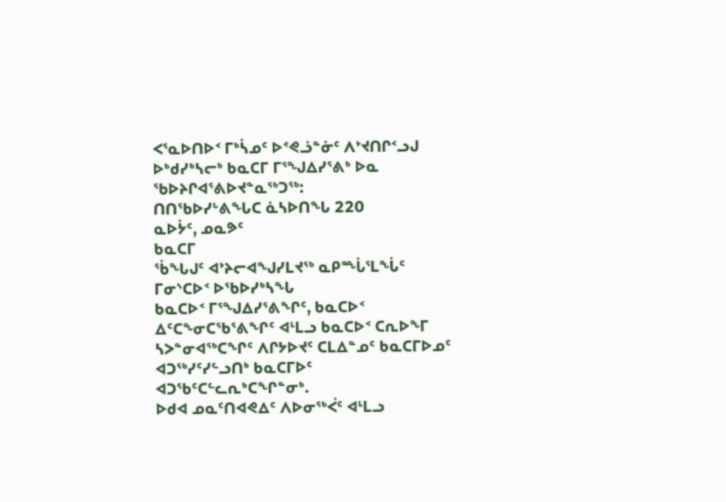ᐸᕐᓇᐅᑎᐅᑉ ᒥᒃᓵᓄᑦ ᐅᕝᕙᓘᓐᓃᑦ ᐱᔾᔪᑎᒋᑉᓗᒍ ᐅᒃᑯᓯᒃᓴᓕᒃ ᑲᓇᑕᒥ ᒥᕐᖑᐃᓯᕐᕕᒃ ᐅᓇ ᖃᐅᔨᒋᐊᕐᕕᐅᔪᓐᓇᖅᑐᖅ:
ᑎᑎᖃᐅᓯᒡᕕᖓᑕ ᓈᓴᐅᑎᖓ 220
ᓇᐅᔮᑦ, ᓄᓇᕗᑦ
ᑲᓇᑕᒥ
ᖄᖓᒍᑦ ᐊᔾᔨᓕᐊᖑᓯᒪᔪᖅ ᓇᑭᙶᕐᒪᖔᑦ
ᒥᓂᔅᑕᐅᑉ ᐅᖃᐅᓯᒃᓴᖓ
ᑲᓇᑕᐅᑉ ᒥᕐᖑᐃᓯᕐᕕᖏᑦ, ᑲᓇᑕᐅᑉ ᐃᑦᑕᖕᓂᑕᖃᕐᕕᖏᑦ ᐊᒻᒪᓗ ᑲᓇᑕᐅᑉ ᑕᕆᐅᖕᒥ ᓴᐳᓐᓂᐊᖅᑕᖏᑦ ᐱᒋᔭᐅᔪᑦ ᑕᒪᐃᓐᓄᑦ ᑲᓇᑕᒥᐅᓄᑦ ᐊᑐᖅᓯᑦᓯᓪᓗᑎᒃ ᑲᓇᑕᒥᐅᑦ ᐊᑐᖃᑦᑕᓪᓚᕆᒃᑕᖏᓐᓂᒃ.
ᐅᑯᐊ ᓄᓇᑦᑎᐊᕙᐃᑦ ᐱᐅᓂᖅᐹᑦ ᐊᒻᒪᓗ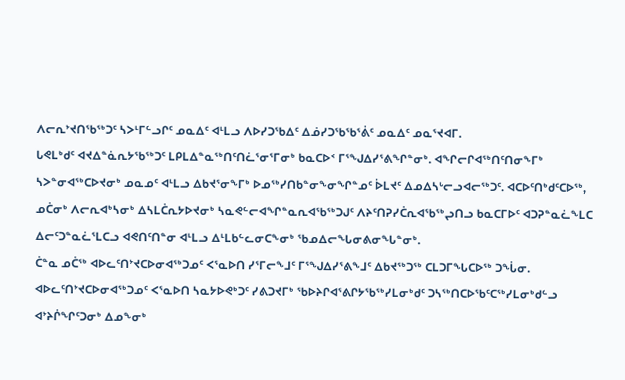ᐱᓕᕆᔾᔪᑎᖃᖅᑐᑦ ᓴᐳᒻᒥᓪᓗᒋᑦ ᓄᓇᐃᑦ ᐊᒻᒪᓗ ᐱᐅᓯᑐᖃᐃᑦ ᐃᓅᓯᑐᖃᖃᕐᕖᑦ ᓄᓇᐃᑦ ᓄᓇᕐᔪᐊᒥ.
ᒐᕙᒪᒃᑯᑦ ᐊᔪᐃᓐᓈᕆᔭᖃᖅᑐᑦ ᒪᑭᒪᐃᓐᓇᖅᑎᑦᑎᓛᕐᓂᕐᒥᓂᒃ ᑲᓇᑕᐅᑉ ᒥᕐᖑᐃᓯᕐᕕᖏᓐᓂᒃ. ᐊᖏᓕᒋᐊᖅᑎᑦᑎᓂᖕᒥᒃ ᓴᐳᓐᓂᐊᖅᑕᐅᔪᓂᒃ ᓄᓇᓄᑦ ᐊᒻᒪᓗ ᐃᑲᔪᕐᓂᖕᒥᒃ ᐅᓄᖅᓯᑎᑲᓐᓂᖕᓂᖏᓐᓄᑦ ᐆᒪᔪᑦ ᐃᓄᐃᓴᒡᓕᓗᐊᓕᖅᑐᑦ. ᐊᑕᐅᑦᑎᒃᑯᑦᑕᐅᖅ, ᓄᑖᓂᒃ ᐱᓕᕆᐊᒃᓴᓂᒃ ᐃᓴᒪᑖᕆᔭᐅᔪᓂᒃ ᓴᓇᕙᓪᓕᐊᖏᓐᓇᕆᐊᖃᖅᑐᒍᑦ ᐱᔨᑦᑎᕈᓯᑖᕆᐊᖃᖅᖢᑎᓗ ᑲᓇᑕᒥᐅᑦ ᐊᑐᕈᓐᓇᓛᖕᒪᑕ ᐃᓕᑦᑐᓐᓇᓛᕐᒪᑕᓗ ᐊᕙᑎᑦᑎᓐᓂ ᐊᒻᒪᓗ ᐃᒻᒪᑲᓪᓚᓂᑕᖕᓂᒃ ᖃᓄᐃᓕᖓᓂᕕᓂᖓᓐᓂᒃ.
ᑖᓐᓇ ᓄᑖᖅ ᐊᐅᓚᑦᑎᔾᔪᑕᐅᓂᐊᖅᑐᓄᑦ ᐸᕐᓇᐅᑎ ᓯᕐᒥᓕᖕᒧᑦ ᒥᕐᖑᐃᓯᕐᕕᖕᒧᑦ ᐃᑲᔪᖅᑐᖅ ᑕᒪᑐᒥᖓᑕᐅᖅ ᑐᖔᓂ.
ᐊᐅᓚᑦᑎᔾᔪᑕᐅᓂᐊᖅᑐᓄᑦ ᐸᕐᓇᐅᑎ ᓴᓇᔭᐅᕙᒃᑐᑦ ᓯᕕᑐᔪᒥᒃ ᖃᐅᔨᒋᐊᕐᕕᒋᔭᖃᖅᓯᒪᓂᒃᑯᑦ ᑐᓴᖅᑎᑕᐅᖃᑦᑕᖅᓯᒪᓂᒃᑯᓪᓗ ᐊᔾᔨᒌᖏᑦᑐᓂᒃ ᐃᓄᖕᓂᒃ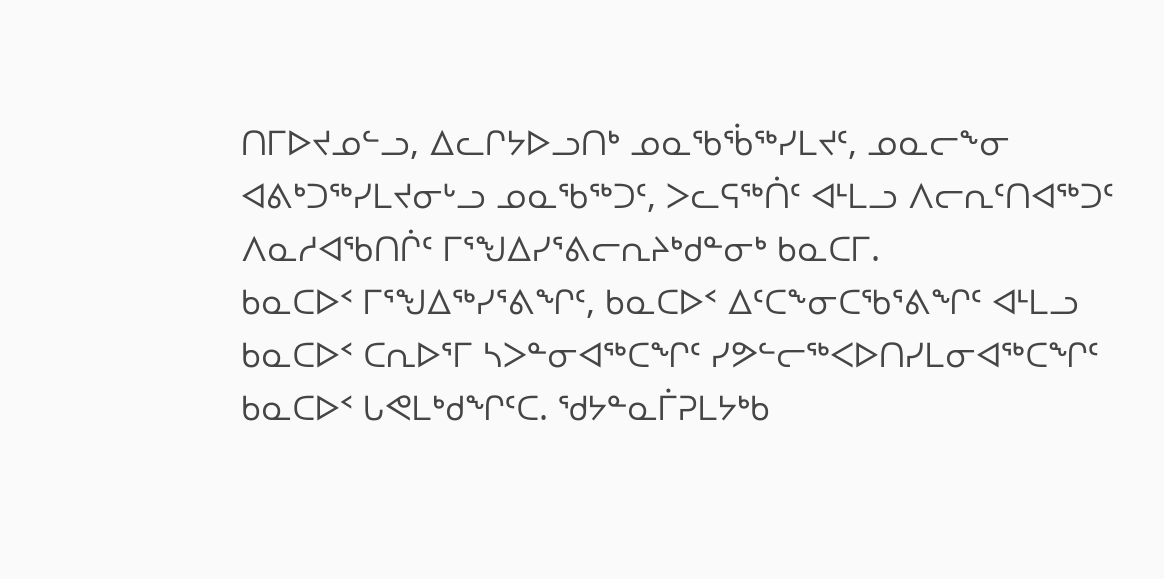ᑎᒥᐅᔪᓄᓪᓗ, ᐃᓚᒋᔭᐅᓗᑎᒃ ᓄᓇᖃᖄᖅᓯᒪᔪᑦ, ᓄᓇᓕᖕᓂ ᐊᕕᒃᑐᖅᓯᒪᔪᓂᒡᓗ ᓄᓇᖃᖅᑐᑦ, ᐳᓚᕋᖅᑏᑦ ᐊᒻᒪᓗ ᐱᓕᕆᑦᑎᐊᖅᑐᑦ ᐱᓇᓱᐊᖃᑎᒌᑦ ᒥᕐᖑᐃᓯᕐᕕᓕᕆᔨᒃᑯᓐᓂᒃ ᑲᓇᑕᒥ.
ᑲᓇᑕᐅᑉ ᒥᕐᖑᐃᖅᓯᕐᕕᖏᑦ, ᑲᓇᑕᐅᑉ ᐃᑦᑕᖕᓂᑕᖃᕐᕕᖏᑦ ᐊᒻᒪᓗ ᑲᓇᑕᐅᑉ ᑕᕆᐅᕐᒥ ᓴᐳᓐᓂᐊᖅᑕᖏᑦ ᓯᕗᓪᓕᖅᐸᐅᑎᓯᒪᓂᐊᖅᑕᖏᑦ ᑲᓇᑕᐅᑉ ᒐᕙᒪᒃᑯᖏᑦᑕ. ᖁᔭᓐᓇᒦᕈᒪᔭᒃᑲ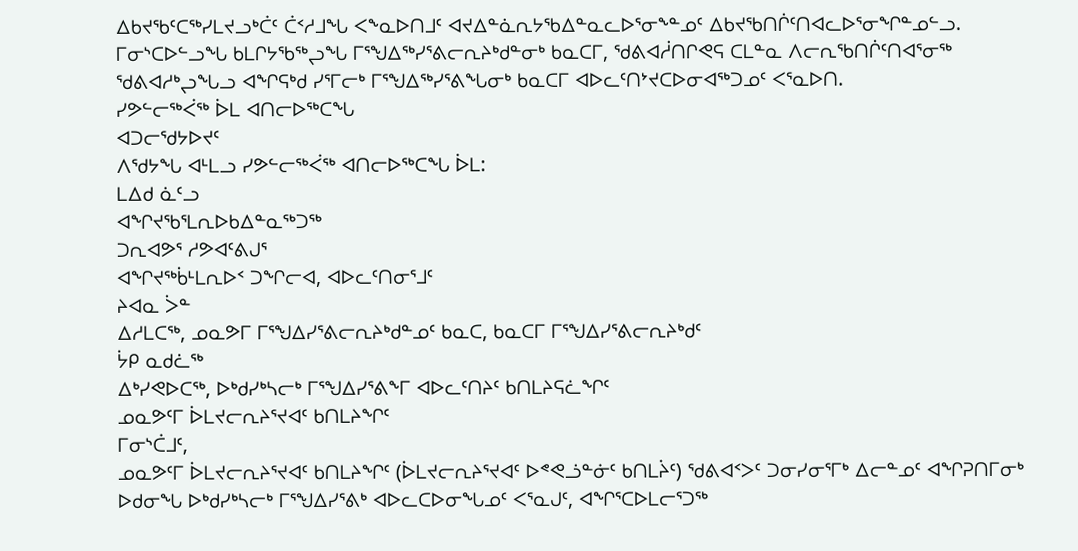ᐃᑲᔪᖃᑦᑕᖅᓯᒪᔪᓗᒃᑖᑦ ᑖᑉᓱᒧᖓ ᐸᖕᓇᐅᑎᒧᑦ ᐊᔪᐃᓐᓈᕆᔭᖃᐃᓐᓇᓚᐅᕐᓂᖕᓐᓄᑦ ᐃᑲᔪᖃᑎᒌᑦᑎᐊᓚᐅᕐᓂᖏᓐᓄᓪᓗ.
ᒥᓂᔅᑕᐅᓪᓗᖓ ᑲᒪᒋᔭᖃᖅᖢᖓ ᒥᕐᖑᐃᖅᓯᕐᕕᓕᕆᔨᒃᑯᓐᓂᒃ ᑲᓇᑕᒥ, ᖁᕕᐊᓲᑎᒋᕙᕋ ᑕᒪᓐᓇ ᐱᓕᕆᖃᑎᒌᑦᑎᐊᕐᓂᖅ ᖁᕕᐊᓱᒃᖢᖓᓗ ᐊᖏᕋᒃᑯ ᓯᕐᒥᓕᒃ ᒥᕐᖑᐃᖅᓯᕐᕕᖓᓂᒃ ᑲᓇᑕᒥ ᐊᐅᓚᑦᑎᔾᔪᑕᐅᓂᐊᖅᑐᓄᑦ ᐸᕐᓇᐅᑎ.
ᓯᕗᓪᓕᖅᐹᖅ ᐆᒪ ᐊᑎᓕᐅᖅᑕᖓ
ᐊᑐᓕᖁᔭᐅᔪᑦ
ᐱᖁᔭᖓ ᐊᒻᒪᓗ ᓯᕗᓪᓕᖅᐹᖅ ᐊᑎᓕᐅᖅᑕᖓ ᐆᒪ:
ᒪᐃᑯ ᓈᑦᓗ
ᐊᖏᔪᖃᕐᒪᕆᐅᑲᐃᓐᓇᖅᑐᖅ
ᑐᕆᐊᕗᕐ ᓱᕗᐊᑦᕕᒍᕐ
ᐊᖏᔪᖅᑳᒻᒪᕆᐅᑉ ᑐᖏᓕᐊ, ᐊᐅᓚᑦᑎᓂᕐᒧᑦ
ᔨᐊᓇ ᐴᓐ
ᐃᓱᒪᑕᖅ, ᓄᓇᕗᒥ ᒥᕐᖑᐃᓯᕐᕕᓕᕆᔨᒃᑯᓐᓄᑦ ᑲᓇᑕ, ᑲᓇᑕᒥ ᒥᕐᖑᐃᓯᕐᕕᓕᕆᔨᒃᑯᑦ
ᔮᑭ ᓇᑯᓛᖅ
ᐃᒃᓯᕙᐅᑕᖅ, ᐅᒃᑯᓯᒃᓴᓕᒃ ᒥᕐᖑᐃᓯᕐᕕᖕᒥ ᐊᐅᓚᑦᑎᔨᑦ ᑲᑎᒪᔨᕋᓛᖏᑦ
ᓄᓇᕗᑦᒥ ᐆᒪᔪᓕᕆᔨᕐᔪᐊᑦ ᑲᑎᒪᔨᖏᑦ
ᒥᓂᔅᑖᒧᑦ,
ᓄᓇᕗᑦᒥ ᐆᒪᔪᓕᕆᔨᕐᔪᐊᑦ ᑲᑎᒪᔨᖏᑦ (ᐆᒪᔪᓕᕆᔨᕐᔪᐊᑦ ᐅᕝᕙᓘᓐᓃᑦ ᑲᑎᒪᔩᑦ) ᖁᕕᐊᑉᐳᑦ ᑐᓂᓯᓂᕐᒥᒃ ᐃᓕᓐᓄᑦ ᐊᖏᕈᑎᒥᓂᒃ ᐅᑯᓂᖓ ᐅᒃᑯᓯᒃᓴᓕᒃ ᒥᕐᖑᐃᓯᕐᕕᒃ ᐊᐅᓚᑕᐅᓂᖓᓄᑦ ᐸᕐᓇᒍᑦ, ᐊᖏᕐᑕᐅᒪᓕᕐᑐᖅ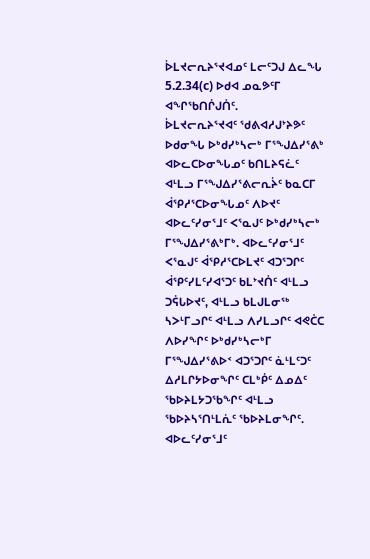ᐆᒪᔪᓕᕆᔨᕐᔪᐊᓄᑦ ᒪᓕᑦᑐᒍ ᐃᓚᖓ 5.2.34(c) ᐅᑯᐊ ᓄᓇᕗᑦᒥ ᐊᖏᖃᑎᒌᒍᑏᑦ.
ᐆᒪᔪᓕᕆᔨᕐᔪᐊᑦ ᖁᕕᐊᓱᒍᔾᔨᕗᑦ ᐅᑯᓂᖓ ᐅᒃᑯᓯᒃᓴᓕᒃ ᒥᕐᖑᐃᓯᕐᕕᒃ ᐊᐅᓚᑕᐅᓂᖓᓄᑦ ᑲᑎᒪᔨᕋᓛᑦ ᐊᒻᒪᓗ ᒥᕐᖑᐃᓯᕐᕕᓕᕆᔩᑦ ᑲᓇᑕᒥ ᐋᕿᓱᕐᑕᐅᓂᖓᓄᑦ ᐱᐅᔪᑦ ᐊᐅᓚᑦᓯᓂᕐᒧᑦ ᐸᕐᓇᒍᑦ ᐅᒃᑯᓯᒃᓴᓕᒃ ᒥᕐᖑᐃᓯᕐᕕᒃᒥᒃ. ᐊᐅᓚᑦᓯᓂᕐᒧᑦ ᐸᕐᓇᒍᑦ ᐋᕿᓱᕐᑕᐅᒪᔪᑦ ᐊᑐᕐᑐᒋᑦ ᐋᕿᑦᓯᒪᑦᓯᐊᕐᑐᑦ ᑲᒪᔾᔪᑏᑦ ᐊᒻᒪᓗ ᑐᕌᒐᐅᔪᑦ, ᐊᒻᒪᓗ ᑲᒪᒍᒪᓂᖅ ᓴᐳᒻᒥᓗᒋᑦ ᐊᒻᒪᓗ ᐱᓯᒪᓗᒋᑦ ᐊᕙᑖᑕ ᐱᐅᓯᖏᑦ ᐅᒃᑯᓯᒃᓴᓕᒃᒥ ᒥᕐᖑᐃᓯᕐᕕᐅᑉ ᐊᑐᕐᑐᒋᑦ ᓈᒻᒪᑦᑐᑦ ᐃᓱᒪᒋᔭᐅᓂᖏᑦ ᑕᒪᒃᑮᑦ ᐃᓄᐃᑦ ᖃᐅᔨᒪᔭᑐᖃᖏᑦ ᐊᒻᒪᓗ ᖃᐅᔨᓴᕐᑎᒻᒪᕇᑦ ᖃᐅᔨᒪᓂᖏᑦ.
ᐊᐅᓚᑦᓯᓂᕐᒧᑦ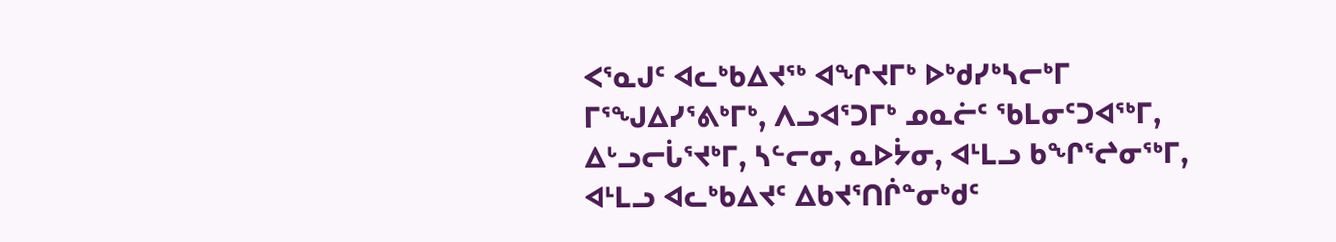ᐸᕐᓇᒍᑦ ᐊᓚᒃᑲᐃᔪᖅ ᐊᖏᔪᒥᒃ ᐅᒃᑯᓯᒃᓴᓕᒃᒥ ᒥᕐᖑᐃᓯᕐᕕᒃᒥᒃ, ᐱᓗᐊᕐᑐᒥᒃ ᓄᓇᓖᑦ ᖃᒪᓂᑦᑐᐊᖅᒥ, ᐃᒡᓗᓕᒑᕐᔪᒃᒥ, ᓴᓪᓕᓂ, ᓇᐅᔮᓂ, ᐊᒻᒪᓗ ᑲᖏᕐᖠᓂᖅᒥ, ᐊᒻᒪᓗ ᐊᓚᒃᑲᐃᔪᑦ ᐃᑲᔪᕐᑎᒌᓐᓂᒃᑯᑦ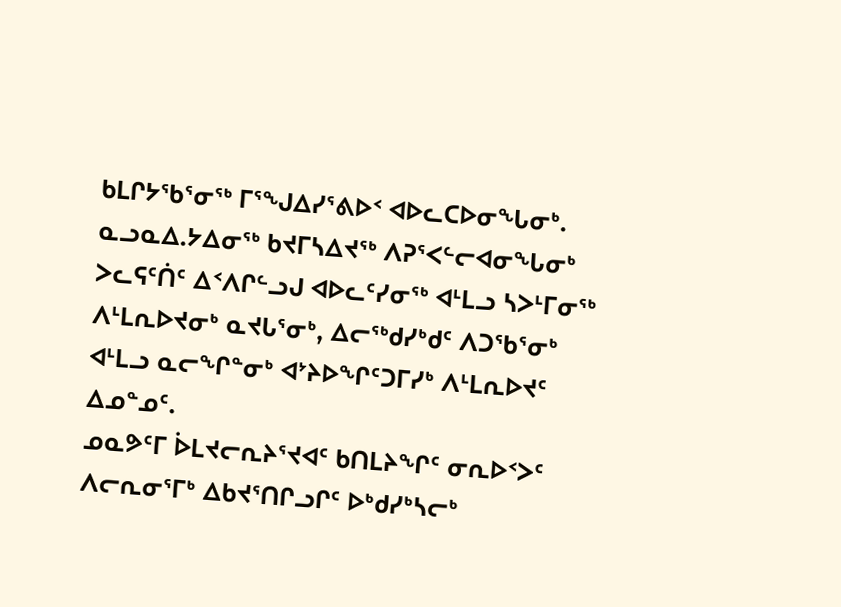ᑲᒪᒋᔭᖃᕐᓂᖅ ᒥᕐᖑᐃᓯᕐᕕᐅᑉ ᐊᐅᓚᑕᐅᓂᖓᓂᒃ. ᓇᓗᓇᐃ.ᔭᐃᓂᖅ ᑲᔪᒥᓴᐃᔪᖅ ᐱᕈᕐᐸᓪᓕᐊᓂᖓᓂᒃ ᐳᓚᕋᑦᑏᑦ ᐃᑉᐱᒋᓪᓗᒍ ᐊᐅᓚᑦᓯᓂᖅ ᐊᒻᒪᓗ ᓴᐳᒻᒥᓂᖅ ᐱᒻᒪᕆᐅᔪᓂᒃ ᓇᔪᒐᕐᓂᒃ, ᐃᓕᖅᑯᓯᒃᑯᑦ ᐱᑐᖃᕐᓂᒃ ᐊᒻᒪᓗ ᓇᓕᖏᓐᓂᒃ ᐊᔾᔨᐅᖏᑦᑐᒥᓯᒃ ᐱᒻᒪᕆᐅᔪᑦ ᐃᓄᓐᓄᑦ.
ᓄᓇᕗᑦᒥ ᐆᒪᔪᓕᕆᔨᕐᔪᐊᑦ ᑲᑎᒪᔨᖏᑦ ᓂᕆᐅᑉᐳᑦ ᐱᓕᕆᓂᕐᒥᒃ ᐃᑲᔪᕐᑎᒋᓗᒋᑦ ᐅᒃᑯᓯᒃᓴᓕᒃ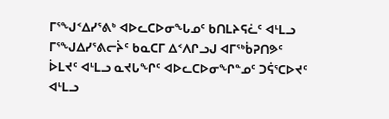ᒥᕐᖑᑉᐃᓯᕐᕕᒃ ᐊᐅᓚᑕᐅᓂᖓᓄᑦ ᑲᑎᒪᔨᕋᓛᑦ ᐊᒻᒪᓗ ᒥᕐᖑᐃᓯᕐᕕᓕᔩᑦ ᑲᓇᑕᒥ ᐃᑉᐱᒋᓗᒍ ᐊᒥᖅᑳᕈᑎᕗᑦ ᐆᒪᔪᑦ ᐊᒻᒪᓗ ᓇᔪᒐᖏᑦ ᐊᐅᓚᑕᐅᓂᖏᓐᓄᑦ ᑐᕌᕐᑕᐅᔪᑦ ᐊᒻᒪᓗ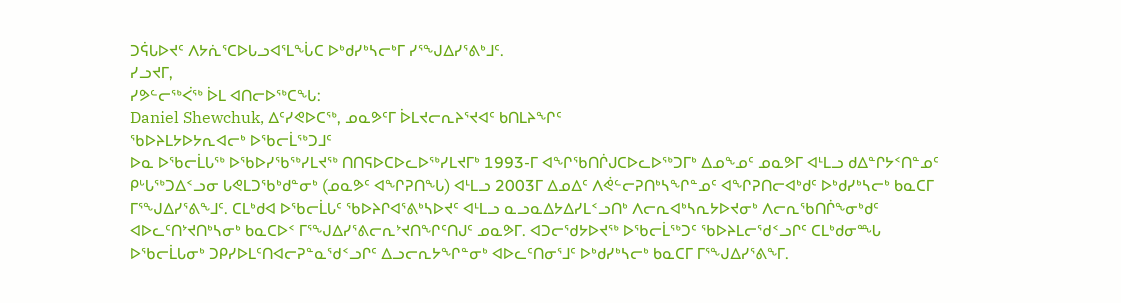ᑐᕌᒐᐅᔪᑦ ᐱᔭᕇᕐᑕᐅᒐᓗᐊᕐᒪᖔᑕ ᐅᒃᑯᓯᒃᓴᓕᒃᒥ ᓯᕐᖑᐃᓯᕐᕕᒃᒧᑦ.
ᓯᓗᔪᒥ,
ᓯᕗᓪᓕᖅᐹᖅ ᐆᒪ ᐊᑎᓕᐅᖅᑕᖓ:
Daniel Shewchuk, ᐃᑦᓯᕙᐅᑕᖅ, ᓄᓇᕗᑦᒥ ᐆᒪᔪᓕᕆᔨᕐᔪᐊᑦ ᑲᑎᒪᔨᖏᑦ
ᖃᐅᔨᒪᔭᐅᔭᕆᐊᓕᒃ ᐅᖃᓕᒫᖅᑐᒧᑦ
ᐅᓇ ᐅᖃᓕᒫᒐᖅ ᐅᖃᐅᓯᖃᖅᓯᒪᔪᖅ ᑎᑎᕋᐅᑕᐅᓚᐅᖅᓯᒪᔪᒥᒃ 1993-ᒥ ᐊᖏᖃᑎᒌᒍᑕᐅᓚᐅᖅᑐᒥᒃ ᐃᓄᖕᓄᑦ ᓄᓇᕗᒥ ᐊᒻᒪᓗ ᑯᐃᓐᒋᔭᑉᑎᓐᓄᑦ ᑭᒡᒐᖅᑐᐃᑉᓗᓂ ᒐᕙᒪᑐᖃᒃᑯᓐᓂᒃ (ᓄᓇᕗᑦ ᐊᖏᕈᑎᖓ) ᐊᒻᒪᓗ 2003ᒥ ᐃᓄᐃᑦ ᐱᕚᓪᓕᕈᑎᒃᓴᖏᓐᓄᑦ ᐊᖏᕈᑎᓕᐊᒃᑯᑦ ᐅᒃᑯᓯᒃᓴᓕᒃ ᑲᓇᑕᒥ ᒥᕐᖑᐃᓯᕐᕕᖕᒧᑦ. ᑕᒪᒃᑯᐊ ᐅᖃᓕᒫᒐᑦ ᖃᐅᔨᒋᐊᕐᕕᒃᓴᐅᔪᑦ ᐊᒻᒪᓗ ᓇᓗᓇᐃᔭᐃᓯᒪᑉᓗᑎᒃ ᐱᓕᕆᐊᒃᓴᕆᔭᐅᔪᓂᒃ ᐱᓕᕆᖃᑎᒌᖕᓂᒃᑯᑦ ᐊᐅᓚᑦᑎᔾᔪᑎᒃᓴᓂᒃ ᑲᓇᑕᐅᑉ ᒥᕐᖑᐃᓯᕐᕕᓕᕆᔾᔪᑎᖏᑦᑎᒍᑦ ᓄᓇᕗᒥ. ᐊᑐᓕᖁᔭᐅᔪᖅ ᐅᖃᓕᒫᖅᑐᑦ ᖃᐅᔨᒪᓕᖁᑉᓗᒋᑦ ᑕᒪᒃᑯᓂᙵ ᐅᖃᓕᒫᒐᓂᒃ ᑐᑭᓯᐅᒪᑦᑎᐊᓕᕈᓐᓇᖁᑉᓗᒋᑦ ᐃᓗᓕᕆᔭᖏᓐᓂᒃ ᐊᐅᓚᑦᑎᓂᕐᒧᑦ ᐅᒃᑯᓯᒃᓴᓕᒃ ᑲᓇᑕᒥ ᒥᕐᖑᐃᓯᕐᕕᖕᒥ.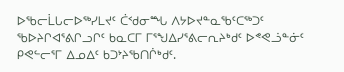ᐅᖃᓕᒫᒐᓕᐅᖅᓯᒪᔪᑦ ᑖᑉᑯᓂᙵ ᐱᔭᐅᔪᓐᓇᖃᑦᑕᖅᑐᑦ ᖃᐅᔨᒋᐊᕐᕕᒋᓗᒋᑦ ᑲᓇᑕᒥ ᒥᕐᖑᐃᓯᕐᕕᓕᕆᔨᒃᑯᑦ ᐅᕝᕙᓘᓐᓃᑦ ᑭᕙᓪᓕᕐᒥ ᐃᓄᐃᑦ ᑲᑐᔾᔨᖃᑎᒌᒃᑯᑦ.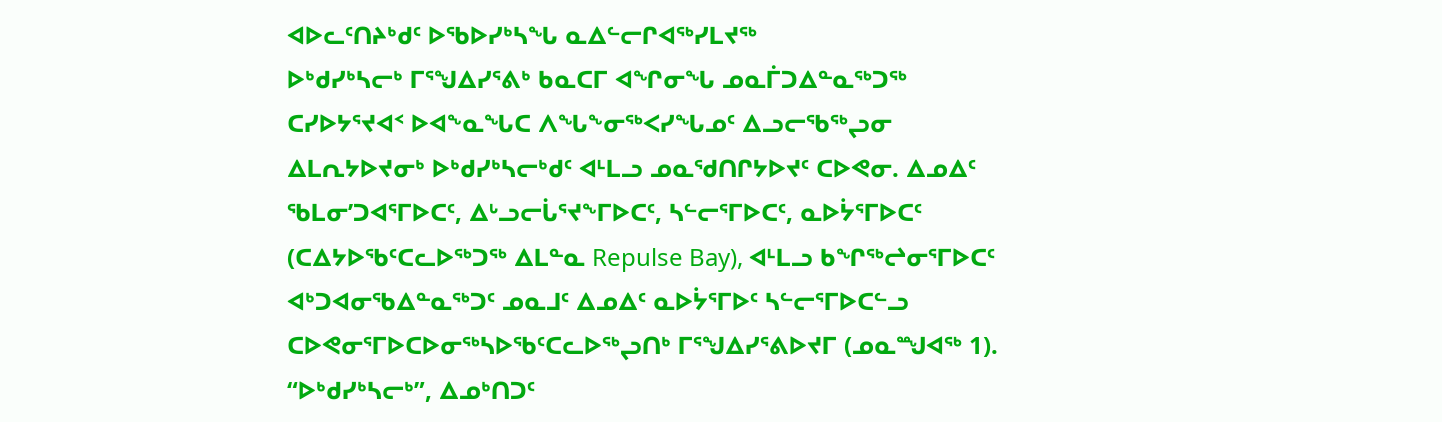ᐊᐅᓚᑦᑎᔨᒃᑯᑦ ᐅᖃᐅᓯᒃᓴᖓ ᓇᐃᓪᓕᒋᐊᖅᓯᒪᔪᖅ
ᐅᒃᑯᓯᒃᓴᓕᒃ ᒥᕐᖑᐃᓯᕐᕕᒃ ᑲᓇᑕᒥ ᐊᖏᓂᖓ ᓄᓇᒦᑐᐃᓐᓇᖅᑐᖅ ᑕᓯᐅᔭᕐᔪᐊᑉ ᐅᐊᖕᓇᖓᑕ ᐱᖓᖕᓂᖅᐸᓯᖓᓄᑦ ᐃᓗᓕᖃᖅᖢᓂ ᐃᒪᕆᔭᐅᔪᓂᒃ ᐅᒃᑯᓯᒃᓴᓕᒃᑯᑦ ᐊᒻᒪᓗ ᓄᓇᖁᑎᒋᔭᐅᔪᑦ ᑕᐅᕙᓂ. ᐃᓄᐃᑦ ᖃᒪᓂ’ᑐᐊᕐᒥᐅᑕᑦ, ᐃᒡᓗᓕᒑᕐᔪᖕᒥᐅᑕᑦ, ᓴᓪᓕᕐᒥᐅᑕᑦ, ᓇᐅᔮᕐᒥᐅᑕᑦ (ᑕᐃᔭᐅᖃᑦᑕᓚᐅᖅᑐᖅ ᐃᒪᓐᓇ Repulse Bay), ᐊᒻᒪᓗ ᑲᖏᖅᖠᓂᕐᒥᐅᑕᑦ ᐊᒃᑐᐊᓂᖃᐃᓐᓇᖅᑐᑦ ᓄᓇᒧᑦ ᐃᓄᐃᑦ ᓇᐅᔮᕐᒥᐅᑦ ᓴᓪᓕᕐᒥᐅᑕᓪᓗ ᑕᐅᕙᓂᕐᒥᐅᑕᐅᓂᖅᓴᐅᖃᑦᑕᓚᐅᖅᖢᑎᒃ ᒥᕐᖑᐃᓯᕐᕕᐅᔪᒥ (ᓄᓇᙳᐊᖅ 1). “ᐅᒃᑯᓯᒃᓴᓕᒃ”, ᐃᓄᒃᑎᑐᑦ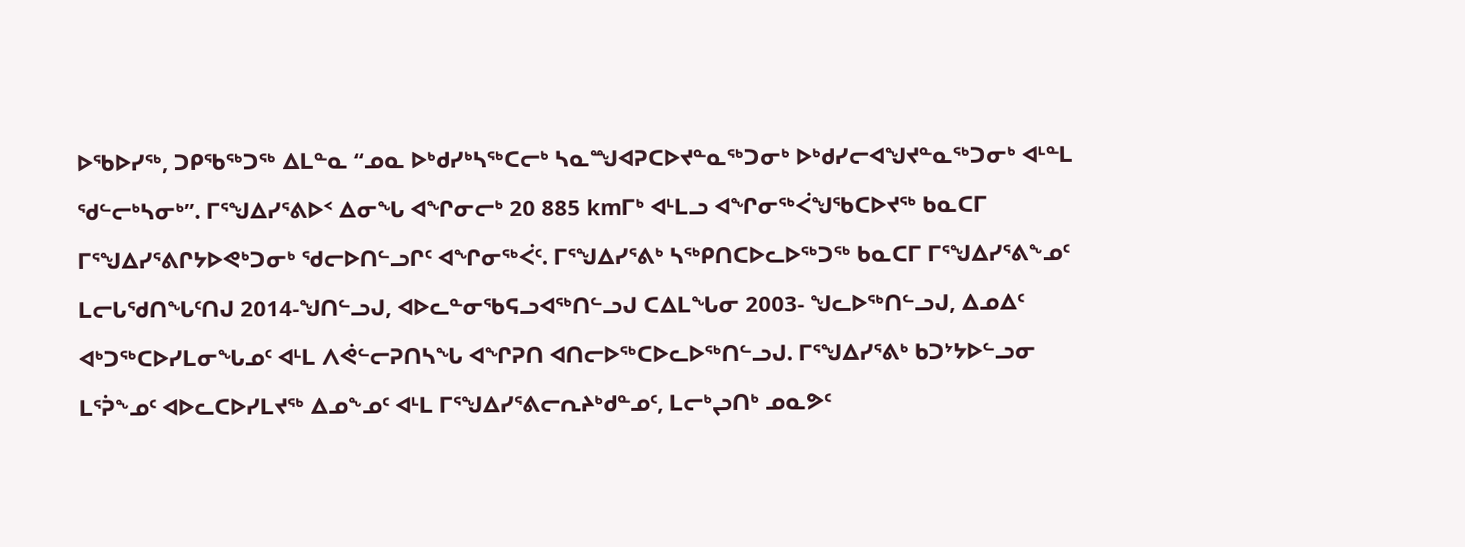ᐅᖃᐅᓯᖅ, ᑐᑭᖃᖅᑐᖅ ᐃᒪᓐᓇ “ᓄᓇ ᐅᒃᑯᓯᒃᓴᖅᑕᓕᒃ ᓴᓇᙳᐊᕈᑕᐅᔪᓐᓇᖅᑐᓂᒃ ᐅᒃᑯᓯᓕᐊᖑᔪᓐᓇᖅᑐᓂᒃ ᐊᒻᓐᒪ ᖁᓪᓕᒃᓴᓂᒃ”. ᒥᕐᖑᐃᓯᕐᕕᐅᑉ ᐃᓂᖓ ᐊᖏᓂᓕᒃ 20 885 kmᒥᒃ ᐊᒻᒪᓗ ᐊᖏᓂᖅᐹᖑᖃᑕᐅᔪᖅ ᑲᓇᑕᒥ ᒥᕐᖑᐃᓯᕐᕕᒋᔭᐅᕙᒃᑐᓂᒃ ᖁᓕᐅᑎᓪᓗᒋᑦ ᐊᖏᓂᖅᐹᑦ. ᒥᕐᖑᐃᓯᕐᕕᒃ ᓴᖅᑭᑎᑕᐅᓚᐅᖅᑐᖅ ᑲᓇᑕᒥ ᒥᕐᖑᐃᓯᕐᕕᖕᓄᑦ ᒪᓕᒐᖁᑎᖓᑦᑎᒍ 2014-ᖑᑎᓪᓗᒍ, ᐊᐅᓚᓐᓂᖃᕋᓗᐊᖅᑎᓪᓗᒍ ᑕᐃᒪᖓᓂ 2003- ᖑᓚᐅᖅᑎᓪᓗᒍ, ᐃᓄᐃᑦ ᐊᒃᑐᖅᑕᐅᓯᒪᓂᖓᓄᑦ ᐊᒻᒪ ᐱᕚᓪᓕᕈᑎᓴᖓ ᐊᖏᕈᑎ ᐊᑎᓕᐅᖅᑕᐅᓚᐅᖅᑎᓪᓗᒍ. ᒥᕐᖑᐃᓯᕐᕕᒃ ᑲᑐᔾᔭᐅᓪᓗᓂ ᒪᕐᕉᖕᓄᑦ ᐊᐅᓚᑕᐅᓯᒪᔪᖅ ᐃᓄᖕᓄᑦ ᐊᒻᒪ ᒥᕐᖑᐃᓯᕐᕕᓕᕆᔨᒃᑯᓐᓄᑦ, ᒪᓕᒃᖢᑎᒃ ᓄᓇᕗᑦ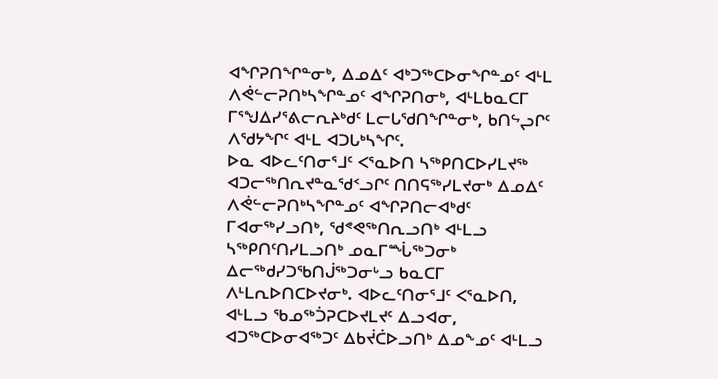ᐊᖏᕈᑎᖏᓐᓂᒃ, ᐃᓄᐃᑦ ᐊᒃᑐᖅᑕᐅᓂᖏᓐᓄᑦ ᐊᒻᒪ ᐱᕚᓪᓕᕈᑎᒃᓴᖏᓐᓄᑦ ᐊᖏᕈᑎᓂᒃ, ᐊᒻᒪᑲᓇᑕᒥ ᒥᕐᖑᐃᓯᕐᕕᓕᕆᔨᒃᑯᑦ ᒪᓕᒐᖁᑎᖏᓐᓂᒃ, ᑲᑎᖦᖢᒋᑦ ᐱᖁᔭᖏᑦ ᐊᒻᒪ ᐊᑐᒐᒃᓴᖏᑦ.
ᐅᓇ ᐊᐅᓚᑦᑎᓂᕐᒧᑦ ᐸᕐᓇᐅᑎ ᓴᖅᑭᑎᑕᐅᓯᒪᔪᖅ ᐊᑐᓕᖅᑎᕆᔪᓐᓇᖁᑉᓗᒋᑦ ᑎᑎᕋᖅᓯᒪᔪᓂᒃ ᐃᓄᐃᑦ ᐱᕚᓪᓕᕈᑎᒃᓴᖏᓐᓄᑦ ᐊᖏᕈᑎᓕᐊᒃᑯᑦ ᒥᐊᓂᖅᓯᓗᑎᒃ, ᖁᕝᕙᖅᑎᕆᓗᑎᒃ ᐊᒻᒪᓗ ᓴᖅᑭᑎᑦᑎᓯᒪᓗᑎᒃ ᓄᓇᒥᙶᖅᑐᓂᒃ ᐃᓕᖅᑯᓯᑐᖃᑎᒎᖅᑐᓂᒡᓗ ᑲᓇᑕᒥ ᐱᒻᒪᕆᐅᑎᑕᐅᔪᓂᒃ. ᐊᐅᓚᑦᑎᓂᕐᒧᑦ ᐸᕐᓇᐅᑎ, ᐊᒻᒪᓗ ᖃᓄᖅᑑᕈᑕᐅᔪᒪᔪᑦ ᐃᓗᐊᓂ, ᐊᑐᖅᑕᐅᓂᐊᖅᑐᑦ ᐃᑲᔫᑖᐅᓗᑎᒃ ᐃᓄᖕᓄᑦ ᐊᒻᒪᓗ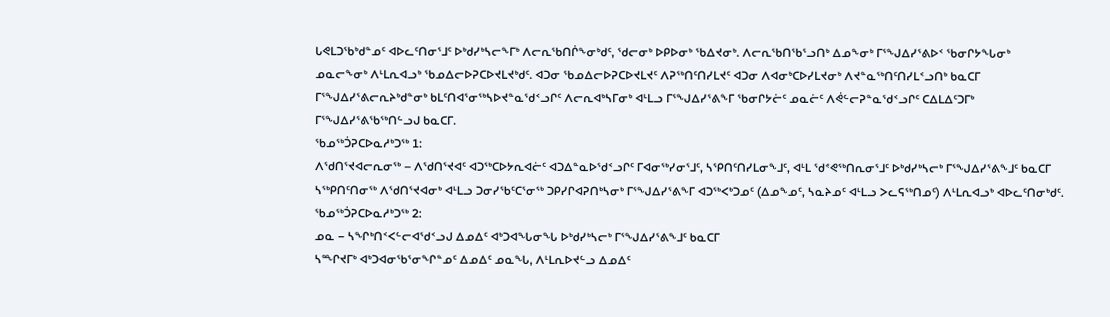ᒐᕙᒪᑐᖃᒃᑯᓐᓄᑦ ᐊᐅᓚᑦᑎᓂᕐᒧᑦ ᐅᒃᑯᓯᒃᓴᓕᖕᒥᒃ ᐱᓕᕆᖃᑎᒌᖕᓂᒃᑯᑦ, ᖁᓕᓂᒃ ᐅᑭᐅᓂᒃ ᖃᐃᔪᓂᒃ. ᐱᓕᕆᖃᑎᖃᕐᓗᑎᒃ ᐃᓄᖕᓂᒃ ᒥᕐᖑᐃᓯᕐᕕᐅᑉ ᖃᓂᒋᔭᖓᓂᒃ ᓄᓇᓕᖕᓂᒃ ᐱᒻᒪᕆᐊᓗᒃ ᖃᓄᐃᓕᐅᕈᑕᐅᔪᒪᔪᒃᑯᑦ. ᐊᑐᓂ ᖃᓄᐃᓕᐅᕈᑕᐅᔪᒪᔪᑦ ᐱᕈᖅᑎᑦᑎᓯᒪᔪᑦ ᐊᑐᓂ ᐱᐊᓂᒃᑕᐅᓯᒪᔪᓂᒃ ᐱᔪᓐᓇᖅᑎᑦᑎᓯᒪᑉᓗᑎᒃ ᑲᓇᑕᒥ ᒥᕐᖑᐃᓯᕐᕕᓕᕆᔨᒃᑯᓐᓂᒃ ᑲᒪᑦᑎᐊᕐᓂᖅᓴᐅᔪᓐᓇᖁᑉᓗᒋᑦ ᐱᓕᕆᐊᒃᓴᒥᓂᒃ ᐊᒻᒪᓗ ᒥᕐᖑᐃᓯᕐᕕᖕᒥ ᖃᓂᒋᔭᓖᑦ ᓄᓇᓖᑦ ᐱᕚᓪᓕᕈᓐᓇᖁᑉᓗᒋᑦ ᑕᐃᒪᐃᑦᑐᒥᒃ ᒥᕐᖑᐃᓯᕐᕕᖃᖅᑎᓪᓗᒍ ᑲᓇᑕᒥ.
ᖃᓄᖅᑑᕈᑕᐅᓇᓱᒃᑐᖅ 1:
ᐱᖁᑎᕐᔪᐊᓕᕆᓂᖅ – ᐱᖁᑎᕐᔪᐊᑦ ᐊᑐᖅᑕᐅᔭᕆᐊᓖᑦ ᐊᑐᐃᓐᓇᐅᖁᑉᓗᒋᑦ ᒥᐊᓂᖅᓯᓂᕐᒧᑦ, ᓴᕿᑎᑦᑎᓯᒪᓂᖕᒧᑦ, ᐊᒻᒪ ᖁᕝᕙᖅᑎᕆᓂᕐᒧᑦ ᐅᒃᑯᓯᒃᓴᓕᒃ ᒥᕐᖑᐃᓯᕐᕕᖕᒧᑦ ᑲᓇᑕᒥ
ᓴᖅᑭᑎᑦᑎᓂᖅ ᐱᖁᑎᕐᔪᐊᓂᒃ ᐊᒻᒪᓗ ᑐᓂᓯᖃᑦᑕᕐᓂᖅ ᑐᑭᓯᒋᐊᕈᑎᒃᓴᓂᒃ ᒥᕐᖑᐃᓯᕐᕕᖕᒥ ᐊᑐᖅᐸᒃᑐᓄᑦ (ᐃᓄᖕᓄᑦ, ᓴᓇᔨᓄᑦ ᐊᒻᒪᓗ ᐳᓚᕋᖅᑎᓄᑦ) ᐱᒻᒪᕆᐊᓗᒃ ᐊᐅᓚᑦᑎᓂᒃᑯᑦ.
ᖃᓄᖅᑑᕈᑕᐅᓇᓱᒃᑐᖅ 2:
ᓄᓇ − ᓴᖏᒃᑎᑉᐸᓪᓕᐊᖁᑉᓗᒍ ᐃᓄᐃᑦ ᐊᒃᑐᐊᖓᓂᖓ ᐅᒃᑯᓯᒃᓴᓕᒃ ᒥᕐᖑᐃᓯᕐᕕᖕᒧᑦ ᑲᓇᑕᒥ
ᓴᙱᔪᒥᒃ ᐊᒃᑐᐊᓂᖃᕐᓂᖏᓐᓄᑦ ᐃᓄᐃᑦ ᓄᓇᖓ, ᐱᒻᒪᕆᐅᔪᓪᓗ ᐃᓄᐃᑦ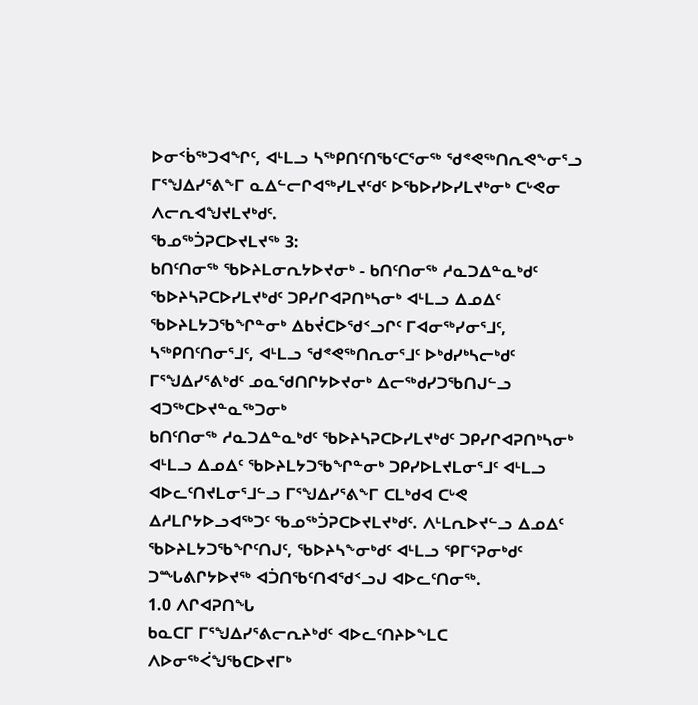ᐅᓂᑉᑳᖅᑐᐊᖏᑦ, ᐊᒻᒪᓗ ᓴᖅᑭᑎᑦᑎᖃᑦᑕᕐᓂᖅ ᖁᕝᕙᖅᑎᕆᕙᖕᓂᕐᓗ ᒥᕐᖑᐃᓯᕐᕕᖕᒥ ᓇᐃᓪᓕᒋᐊᖅᓯᒪᔪᑦᑯᑦ ᐅᖃᐅᓯᐅᓯᒪᔪᒃᓂᒃ ᑕᒡᕙᓂ ᐱᓕᕆᐊᖑᔪᒪᔪᒃᑯᑦ.
ᖃᓄᖅᑑᕈᑕᐅᔪᒪᔪᖅ 3:
ᑲᑎᑦᑎᓂᖅ ᖃᐅᔨᒪᓂᕆᔭᐅᔪᓂᒃ - ᑲᑎᑦᑎᓂᖅ ᓱᓇᑐᐃᓐᓇᒃᑯᑦ ᖃᐅᔨᓴᕈᑕᐅᓯᒪᔪᒃᑯᑦ ᑐᑭᓯᒋᐊᕈᑎᒃᓴᓂᒃ ᐊᒻᒪᓗ ᐃᓄᐃᑦ ᖃᐅᔨᒪᔭᑐᖃᖏᓐᓂᒃ ᐃᑲᔫᑕᐅᖁᑉᓗᒋᑦ ᒥᐊᓂᖅᓯᓂᕐᒧᑦ, ᓴᖅᑭᑎᑦᑎᓂᕐᒧᑦ, ᐊᒻᒪᓗ ᖁᕝᕙᖅᑎᕆᓂᕐᒧᑦ ᐅᒃᑯᓯᒃᓴᓕᒃᑯᑦ ᒥᕐᖑᐃᓯᕐᕕᒃᑯᑦ ᓄᓇᖁᑎᒋᔭᐅᔪᓂᒃ ᐃᓕᖅᑯᓯᑐᖃᑎᒍᓪᓗ ᐊᑐᖅᑕᐅᔪᓐᓇᖅᑐᓂᒃ
ᑲᑎᑦᑎᓂᖅ ᓱᓇᑐᐃᓐᓇᒃᑯᑦ ᖃᐅᔨᓴᕈᑕᐅᓯᒪᔪᒃᑯᑦ ᑐᑭᓯᒋᐊᕈᑎᒃᓴᓂᒃ ᐊᒻᒪᓗ ᐃᓄᐃᑦ ᖃᐅᔨᒪᔭᑐᖃᖏᓐᓂᒃ ᑐᑭᓯᐅᒪᔪᒪᓂᕐᒧᑦ ᐊᒻᒪᓗ ᐊᐅᓚᑦᑎᔪᒪᓂᕐᒧᓪᓗ ᒥᕐᖑᐃᓯᕐᕕᖕᒥ ᑕᒪᒃᑯᐊ ᑕᒡᕙ ᐃᓱᒪᒋᔭᐅᓗᐊᖅᑐᑦ ᖃᓄᖅᑑᕈᑕᐅᔪᒪᔪᒃᑯᑦ. ᐱᒻᒪᕆᐅᔪᓪᓗ ᐃᓄᐃᑦ ᖃᐅᔨᒪᔭᑐᖃᖏᑦᑎᒍᑦ, ᖃᐅᔨᓴᖕᓂᒃᑯᑦ ᐊᒻᒪᓗ ᕿᒥᕐᕈᓂᒃᑯᑦ ᑐᙵᕕᒋᔭᐅᔪᖅ ᐊᑑᑎᖃᑦᑎᐊᖁᑉᓗᒍ ᐊᐅᓚᑦᑎᓂᖅ.
1.0 ᐱᒋᐊᕈᑎᖓ
ᑲᓇᑕᒥ ᒥᕐᖑᐃᓯᕐᕕᓕᕆᔨᒃᑯᑦ ᐊᐅᓚᑦᑎᔨᐅᖕᒪᑕ ᐱᐅᓂᖅᐹᖑᖃᑕᐅᔪᒥᒃ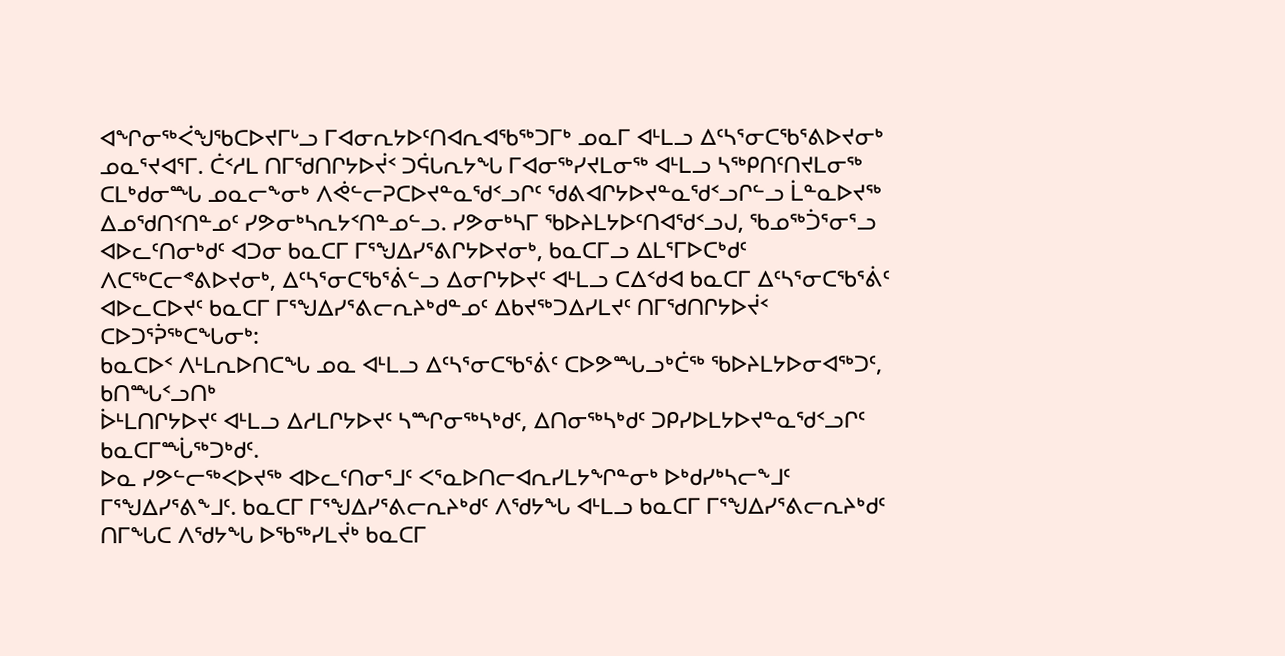ᐊᖏᓂᖅᐹᖑᖃᑕᐅᔪᒥᒡᓗ ᒥᐊᓂᕆᔭᐅᑦᑎᐊᕆᐊᖃᖅᑐᒥᒃ ᓄᓇᒥ ᐊᒻᒪᓗ ᐃᑦᓴᕐᓂᑕᖃᕐᕕᐅᔪᓂᒃ ᓄᓇᕐᔪᐊᕐᒥ. ᑖᑉᓱᒪ ᑎᒥᖁᑎᒋᔭᐅᔫᑉ ᑐᕌᒐᕆᔭᖓ ᒥᐊᓂᖅᓯᔪᒪᓂᖅ ᐊᒻᒪᓗ ᓴᖅᑭᑎᑦᑎᔪᒪᓂᖅ ᑕᒪᒃᑯᓂᙵ ᓄᓇᓕᖕᓂᒃ ᐱᕚᓪᓕᕈᑕᐅᔪᓐᓇᖁᑉᓗᒋᑦ ᖁᕕᐊᒋᔭᐅᔪᓐᓇᖁᑉᓗᒋᓪᓗ ᒫᓐᓇᐅᔪᖅ ᐃᓄᖁᑎᑉᑎᓐᓄᑦ ᓯᕗᓂᒃᓴᕆᔭᑉᑎᓐᓄᓪᓗ. ᓯᕗᓂᒃᓴᒥ ᖃᐅᔨᒪᔭᐅᑦᑎᐊᖁᑉᓗᒍ, ᖃᓄᖅᑑᕐᓂᕐᓗ ᐊᐅᓚᑦᑎᓂᒃᑯᑦ ᐊᑐᓂ ᑲᓇᑕᒥ ᒥᕐᖑᐃᓯᕐᕕᒋᔭᐅᔪᓂᒃ, ᑲᓇᑕᒥᓗ ᐃᒪᕐᒥᐅᑕᒃᑯᑦ ᐱᑕᖅᑕᓕᕝᕕᐅᔪᓂᒃ, ᐃᑦᓴᕐᓂᑕᖃᕐᕖᓪᓗ ᐃᓂᒋᔭᐅᔪᑦ ᐊᒻᒪᓗ ᑕᐃᑉᑯᐊ ᑲᓇᑕᒥ ᐃᑦᓴᕐᓂᑕᖃᕐᕖᑦ ᐊᐅᓚᑕᐅᔪᑦ ᑲᓇᑕᒥ ᒥᕐᖑᐃᓯᕐᕕᓕᕆᔨᒃᑯᓐᓄᑦ ᐃᑲᔪᖅᑐᐃᓯᒪᔪᑦ ᑎᒥᖁᑎᒋᔭᐅᔫᑉ ᑕᐅᑐᕐᕉᖅᑕᖓᓂᒃ:
ᑲᓇᑕᐅᑉ ᐱᒻᒪᕆᐅᑎᑕᖓ ᓄᓇ ᐊᒻᒪᓗ ᐃᑦᓴᕐᓂᑕᖃᕐᕖᑦ ᑕᐅᕗᙵᓗᒃᑖᖅ ᖃᐅᔨᒪᔭᐅᓂᐊᖅᑐᑦ, ᑲᑎᙵᑉᓗᑎᒃ
ᐆᒻᒪᑎᒋᔭᐅᔪᑦ ᐊᒻᒪᓗ ᐃᓱᒪᒋᔭᐅᔪᑦ ᓴᙱᓂᖅᓴᒃᑯᑦ, ᐃᑎᓂᖅᓴᒃᑯᑦ ᑐᑭᓯᐅᒪᔭᐅᔪᓐᓇᖁᑉᓗᒋᑦ ᑲᓇᑕᒥᙶᖅᑐᒃᑯᑦ.
ᐅᓇ ᓯᕗᓪᓕᖅᐸᐅᔪᖅ ᐊᐅᓚᑦᑎᓂᕐᒧᑦ ᐸᕐᓇᐅᑎᓕᐊᕆᓯᒪᔭᖏᓐᓂᒃ ᐅᒃᑯᓯᒃᓴᓕᖕᒧᑦ ᒥᕐᖑᐃᓯᕐᕕᖕᒧᑦ. ᑲᓇᑕᒥ ᒥᕐᖑᐃᓯᕐᕕᓕᕆᔨᒃᑯᑦ ᐱᖁᔭᖓ ᐊᒻᒪᓗ ᑲᓇᑕᒥ ᒥᕐᖑᐃᓯᕐᕕᓕᕆᔨᒃᑯᑦ ᑎᒥᖓᑕ ᐱᖁᔭᖓ ᐅᖃᖅᓯᒪᔫᒃ ᑲᓇᑕᒥ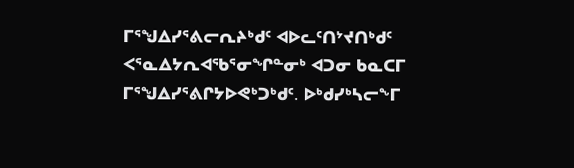ᒥᕐᖑᐃᓯᕐᕕᓕᕆᔨᒃᑯᑦ ᐊᐅᓚᑦᑎᔾᔪᑎᒃᑯᑦ ᐸᕐᓇᐃᔭᕆᐊᖃᕐᓂᖏᓐᓂᒃ ᐊᑐᓂ ᑲᓇᑕᒥ ᒥᕐᖑᐃᓯᕐᕕᒋᔭᐅᕙᒃᑐᒃᑯᑦ. ᐅᒃᑯᓯᒃᓴᓕᖕᒥ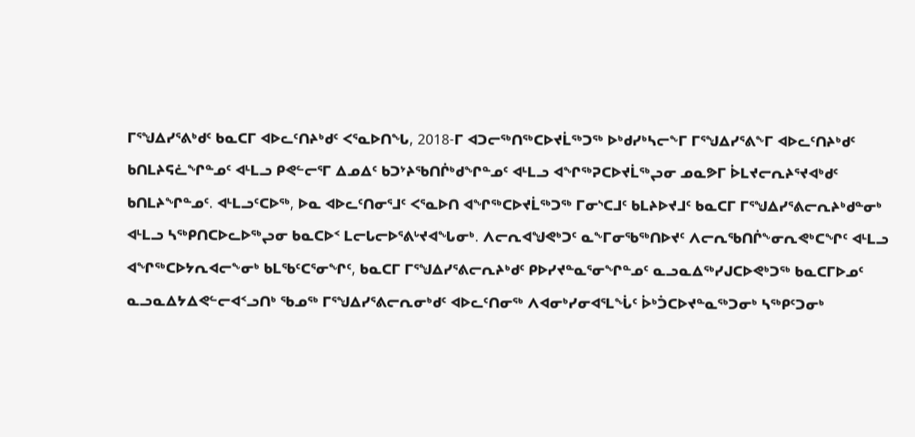ᒥᕐᖑᐃᓯᕐᕕᒃᑯᑦ ᑲᓇᑕᒥ ᐊᐅᓚᑦᑎᔨᒃᑯᑦ ᐸᕐᓇᐅᑎᖓ, 2018-ᒥ ᐊᑐᓕᖅᑎᖅᑕᐅᔪᒫᖅᑐᖅ ᐅᒃᑯᓯᒃᓴᓕᖕᒥ ᒥᕐᖑᐃᓯᕐᕕᖕᒥ ᐊᐅᓚᑦᑎᔨᒃᑯᑦ ᑲᑎᒪᔨᕋᓛᖏᓐᓄᑦ ᐊᒻᒪᓗ ᑭᕙᓪᓕᕐᒥ ᐃᓄᐃᑦ ᑲᑐᔾᔨᖃᑎᒌᒃᑯᖏᓐᓄᑦ ᐊᒻᒪᓗ ᐊᖏᖅᕈᑕᐅᔪᒫᖅᖢᓂ ᓄᓇᕗᒥ ᐆᒪᔪᓕᕆᔨᕐᔪᐊᒃᑯᑦ ᑲᑎᒪᔨᖏᓐᓄᑦ. ᐊᒻᒪᓗᑦᑕᐅᖅ, ᐅᓇ ᐊᐅᓚᑦᑎᓂᕐᒧᑦ ᐸᕐᓇᐅᑎ ᐊᖏᖅᑕᐅᔪᒫᖅᑐᖅ ᒥᓂᔅᑕᒧᑦ ᑲᒪᔨᐅᔪᒧᑦ ᑲᓇᑕᒥ ᒥᕐᖑᐃᓯᕐᕕᓕᕆᔨᒃᑯᓐᓂᒃ ᐊᒻᒪᓗ ᓴᖅᑭᑎᑕᐅᓚᐅᖅᖢᓂ ᑲᓇᑕᐅᑉ ᒪᓕᒐᓕᐅᕐᕕᒡᔪᐊᖓᓂᒃ. ᐱᓕᕆᐊᖑᕙᒃᑐᑦ ᓇᖕᒥᓂᖃᖅᑎᐅᔪᑦ ᐱᓕᕆᖃᑎᒌᖕᓂᕆᕙᒃᑕᖏᑦ ᐊᒻᒪᓗ ᐊᖏᖅᑕᐅᔭᕆᐊᓕᖕᓂᒃ ᑲᒪᖃᑦᑕᕐᓂᖏᑦ, ᑲᓇᑕᒥ ᒥᕐᖑᐃᓯᕐᕕᓕᕆᔨᒃᑯᑦ ᑭᐅᓯᔪᓐᓇᕐᓂᖏᓐᓄᑦ ᓇᓗᓇᐃᖅᓯᒍᑕᐅᕙᒃᑐᖅ ᑲᓇᑕᒥᐅᓄᑦ ᓇᓗᓇᐃᔭᐃᕙᓪᓕᐊᑉᓗᑎᒃ ᖃᓄᖅ ᒥᕐᖑᐃᓯᕐᕕᓕᕆᓂᒃᑯᑦ ᐊᐅᓚᑦᑎᓂᖅ ᐱᐊᓂᒃᓯᓂᐊᕐᒪᖔᑦ ᐆᒃᑑᑕᐅᔪᓐᓇᖅᑐᓂᒃ ᓴᖅᑭᑦᑐᓂᒃ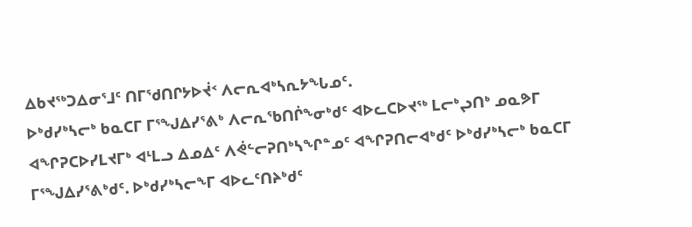ᐃᑲᔪᖅᑐᐃᓂᕐᒧᑦ ᑎᒥᖁᑎᒋᔭᐅᔫᑉ ᐱᓕᕆᐊᒃᓴᕆᔭᖓᓄᑦ.
ᐅᒃᑯᓯᒃᓴᓕᒃ ᑲᓇᑕᒥ ᒥᕐᖑᐃᓯᕐᕕᒃ ᐱᓕᕆᖃᑎᒌᖕᓂᒃᑯᑦ ᐊᐅᓚᑕᐅᔪᖅ ᒪᓕᒃᖢᑎᒃ ᓄᓇᕗᒥ ᐊᖏᕈᑕᐅᓯᒪᔪᒥᒃ ᐊᒻᒪᓗ ᐃᓄᐃᑦ ᐱᕚᓪᓕᕈᑎᒃᓴᖏᓐᓄᑦ ᐊᖏᕈᑎᓕᐊᒃᑯᑦ ᐅᒃᑯᓯᒃᓴᓕᒃ ᑲᓇᑕᒥ ᒥᕐᖑᐃᓯᕐᕕᒃᑯᑦ. ᐅᒃᑯᓯᒃᓴᓕᖕᒥ ᐊᐅᓚᑦᑎᔨᒃᑯᑦ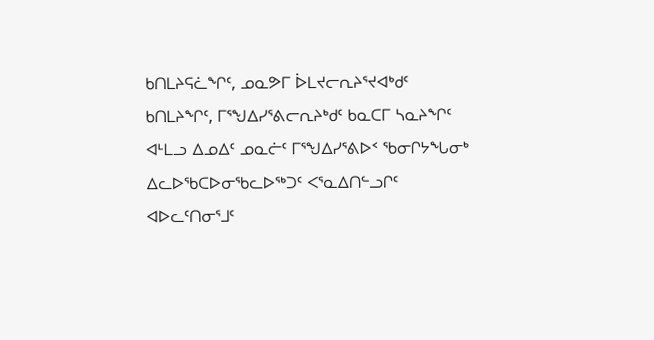ᑲᑎᒪᔨᕋᓛᖏᑦ, ᓄᓇᕗᒥ ᐆᒪᔪᓕᕆᔨᕐᔪᐊᒃᑯᑦ ᑲᑎᒪᔨᖏᑦ, ᒥᕐᖑᐃᓯᕐᕕᓕᕆᔨᒃᑯᑦ ᑲᓇᑕᒥ ᓴᓇᔨᖏᑦ ᐊᒻᒪᓗ ᐃᓄᐃᑦ ᓄᓇᓖᑦ ᒥᕐᖑᐃᓯᕐᕕᐅᑉ ᖃᓂᒋᔭᖓᓂᒃ ᐃᓚᐅᖃᑕᐅᓂᖃᓚᐅᖅᑐᑦ ᐸᕐᓇᐃᑎᓪᓗᒋᑦ ᐊᐅᓚᑦᑎᓂᕐᒧᑦ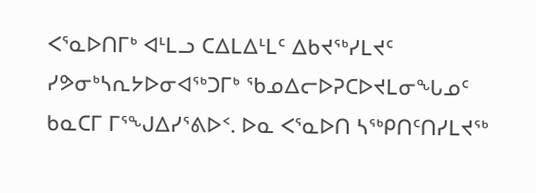ᐸᕐᓇᐅᑎᒥᒃ ᐊᒻᒪᓗ ᑕᐃᒪᐃᒻᒪᑦ ᐃᑲᔪᖅᓯᒪᔪᑦ ᓯᕗᓂᒃᓴᕆᔭᐅᓂᐊᖅᑐᒥᒃ ᖃᓄᐃᓕᐅᕈᑕᐅᔪᒪᓂᖓᓄᑦ ᑲᓇᑕᒥ ᒥᕐᖑᐃᓯᕐᕕᐅᑉ. ᐅᓇ ᐸᕐᓇᐅᑎ ᓴᖅᑭᑎᑦᑎᓯᒪᔪᖅ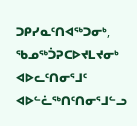ᑐᑭᓯᓇᑦᑎᐊᖅᑐᓂᒃ, ᖃᓄᖅᑑᕈᑕᐅᔪᒪᔪᓂᒃ ᐊᐅᓚᑦᑎᓂᕐᒧᑦ ᐊᐅᓪᓛᖅᑎᑦᑎᓂᕐᒧᓪᓗ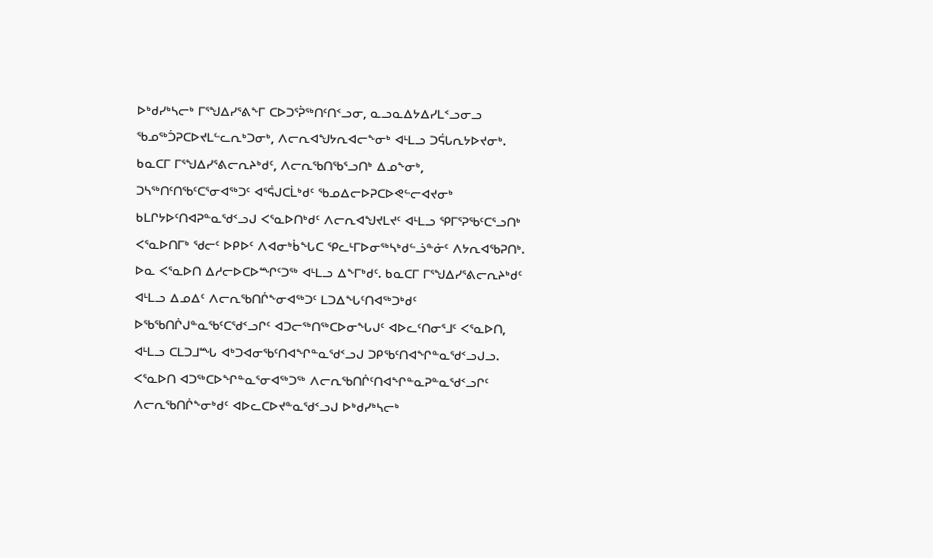ᐅᒃᑯᓯᒃᓴᓕᒃ ᒥᕐᖑᐃᓯᕐᕕᖕᒥ ᑕᐅᑐᕐᕉᖅᑎᑦᑎᑉᓗᓂ, ᓇᓗᓇᐃᔭᐃᓯᒪᑉᓗᓂᓗ ᖃᓄᖅᑑᕈᑕᐅᔪᒪᓪᓚᕆᒃᑐᓂᒃ, ᐱᓕᕆᐊᖑᔭᕆᐊᓕᖕᓂᒃ ᐊᒻᒪᓗ ᑐᕌᒐᕆᔭᐅᔪᓂᒃ. ᑲᓇᑕᒥ ᒥᕐᖑᐃᓯᕐᕕᓕᕆᔨᒃᑯᑦ, ᐱᓕᕆᖃᑎᖃᕐᓗᑎᒃ ᐃᓄᖕᓂᒃ, ᑐᓴᖅᑎᑦᑎᖃᑦᑕᕐᓂᐊᖅᑐᑦ ᐊᕐᕌᒍᑕᒫᒃᑯᑦ ᖃᓄᐃᓕᐅᕈᑕᐅᕙᓪᓕᐊᔪᓂᒃ ᑲᒪᒋᔭᐅᑦᑎᐊᕈᓐᓇᖁᑉᓗᒍ ᐸᕐᓇᐅᑎᒃᑯᑦ ᐱᓕᕆᐊᖑᔪᒪᔪᑦ ᐊᒻᒪᓗ ᕿᒥᕐᕈᖃᑦᑕᕐᓗᑎᒃ ᐸᕐᓇᐅᑎᒥᒃ ᖁᓕᑦ ᐅᑭᐅᑦ ᐱᐊᓂᒃᑳᖓᑕ ᕿᓚᒻᒥᐅᓂᖅᓴᒃᑯᓪᓘᓐᓃᑦ ᐱᔭᕆᐊᖃᕈᑎᒃ.
ᐅᓇ ᐸᕐᓇᐅᑎ ᐃᓱᓕᐅᑕᐅᙱᑦᑐᖅ ᐊᒻᒪᓗ ᐃᖕᒥᒃᑯᑦ. ᑲᓇᑕᒥ ᒥᕐᖑᐃᓯᕐᕕᓕᕆᔨᒃᑯᑦ ᐊᒻᒪᓗ ᐃᓄᐃᑦ ᐱᓕᕆᖃᑎᒌᖕᓂᐊᖅᑐᑦ ᒪᑐᐃᖓᑦᑎᐊᖅᑐᒃᑯᑦ ᐅᖃᖃᑎᒌᒍᓐᓇᖃᑦᑕᖁᑉᓗᒋᑦ ᐊᑐᓕᖅᑎᖅᑕᐅᓂᖓᒍᑦ ᐊᐅᓚᑦᑎᓂᕐᒧᑦ ᐸᕐᓇᐅᑎ, ᐊᒻᒪᓗ ᑕᒪᑐᒧᙵ ᐊᒃᑐᐊᓂᖃᑦᑎᐊᖏᓐᓇᖁᑉᓗᒍ ᑐᑭᖃᑦᑎᐊᖏᓐᓇᖁᑉᓗᒍᓗ. ᐸᕐᓇᐅᑎ ᐊᑐᖅᑕᐅᖏᓐᓇᕐᓂᐊᖅᑐᖅ ᐱᓕᕆᖃᑎᒌᑦᑎᐊᖏᓐᓇᕈᓐᓇᖁᑉᓗᒋᑦ ᐱᓕᕆᖃᑎᒌᖕᓂᒃᑯᑦ ᐊᐅᓚᑕᐅᔪᓐᓇᖁᑉᓗᒍ ᐅᒃᑯᓯᒃᓴᓕᒃ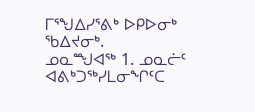ᒥᕐᖑᐃᓯᕐᕕᒃ ᐅᑭᐅᓂᒃ ᖃᐃᔪᓂᒃ.
ᓄᓇᙳᐊᖅ 1. ᓄᓇᓖᑦ ᐊᕕᒃᑐᖅᓯᒪᓂᖏᑦᑕ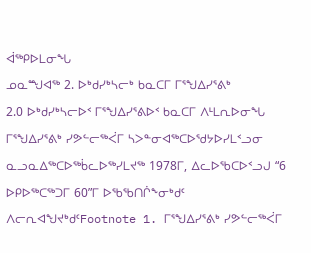ᐋᖅᑭᐅᒪᓂᖓ
ᓄᓇᙳᐊᖅ 2. ᐅᒃᑯᓯᒃᓴᓕᒃ ᑲᓇᑕᒥ ᒥᕐᖑᐃᓯᕐᕕᒃ
2.0 ᐅᒃᑯᓯᒃᓴᓕᐅᑉ ᒥᕐᖑᐃᓯᕐᕕᐅᑉ ᑲᓇᑕᒥ ᐱᒻᒪᕆᐅᓂᖓ
ᒥᕐᖑᐃᓯᕐᕕᒃ ᓯᕗᓪᓕᖅᐹᒥ ᓴᐳᓐᓂᐊᖅᑕᐅᖁᔭᐅᓯᒪᑉᓗᓂ ᓇᓗᓇᐃᖅᑕᐅᖅᑳᓚᐅᖅᓯᒪᔪᖅ 1978ᒥ, ᐃᓚᐅᖃᑕᐅᑉᓗᒍ “6 ᐅᑭᐅᖅᑕᖅᑐᒥ 60”ᒥ ᐅᖃᖃᑎᒌᖕᓂᒃᑯᑦ ᐱᓕᕆᐊᖑᔪᒃᑯᑦFootnote 1. ᒥᕐᖑᐃᓯᕐᕕᒃ ᓯᕗᓪᓕᖅᐹᒥ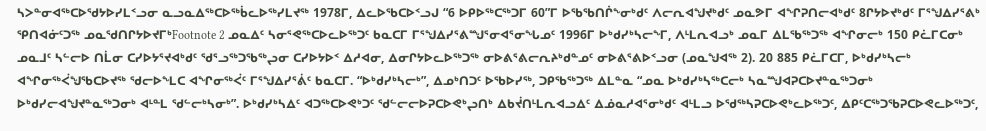ᓴᐳᓐᓂᐊᖅᑕᐅᖁᔭᐅᓯᒪᑉᓗᓂ ᓇᓗᓇᐃᖅᑕᐅᖅᑳᓚᐅᖅᓯᒪᔪᖅ 1978ᒥ, ᐃᓚᐅᖃᑕᐅᑉᓗᒍ “6 ᐅᑭᐅᖅᑕᖅᑐᒥ 60”ᒥ ᐅᖃᖃᑎᒌᖕᓂᒃᑯᑦ ᐱᓕᕆᐊᖑᔪᒃᑯᑦ ᓄᓇᕗᒥ ᐊᖏᕈᑎᓕᐊᒃᑯᑦ 8ᒋᔭᐅᔪᒃᑯᑦ ᒥᕐᖑᐃᓯᕐᕕᒃ ᕿᑎᐊᓃᑦᑐᖅ ᓄᓇᖁᑎᒋᔭᐅᔪᒥᒃFootnote 2 ᓄᓇᐃᑦ ᓴᓂᕐᕙᖅᑕᐅᓚᐅᖅᑐᑦ ᑲᓇᑕᒥ ᒥᕐᖑᐃᓯᕐᕕᙳᕐᓂᐊᕐᓂᖓᓄᑦ 1996ᒥ ᐅᒃᑯᓯᒃᓴᓕᖕᒥ, ᐱᒻᒪᕆᐊᓗᒃ ᓄᓇᒥ ᐃᒪᖃᖅᑐᖅ ᐊᖏᓂᓕᒃ 150 ᑭᓛᒥᑕᓂᒃ ᓄᓇᒧᑦ ᓴᓪᓕᐅ ᑎᒫᓂ ᑕᓯᐅᔭᕐᔪᐊᒃᑯᑦ ᖁᕐᓗᖅᑐᖃᖅᖢᓂ ᑕᓯᐅᔭᐅᑉ ᐃᓱᐊᓂ, ᐃᓂᒋᔭᐅᓚᐅᖅᑐᖅ ᓂᐅᕕᕐᕕᓕᕆᔨᒃᑯᓐᓄᑦ ᓂᐅᕕᕐᕕᐅᑉᓗᓂ (ᓄᓇᖑᐊᖅ 2). 20 885 ᑭᓛᒥᑕᒥ, ᐅᒃᑯᓯᒃᓴᓕᒃ ᐊᖏᓂᖅᐹᖑᖃᑕᐅᔪᖅ ᖁᓕᐅᖕᒪᑕ ᐊᖏᓂᖅᐹᑦ ᒥᕐᖑᐃᓯᕐᕖᑦ ᑲᓇᑕᒥ. “ᐅᒃᑯᓯᒃᓴᓕᒃ”, ᐃᓄᒃᑎᑐᑦ ᐅᖃᐅᓯᖅ, ᑐᑭᖃᖅᑐᖅ ᐃᒪᓐᓇ “ᓄᓇ ᐅᒃᑯᓯᒃᓴᖅᑕᓕᒃ ᓴᓇᙳᐊᕈᑕᐅᔪᓐᓇᖅᑐᓂᒃ ᐅᒃᑯᓯᓕᐊᖑᔪᓐᓇᖅᑐᓂᒃ ᐊᒻᓐᒪ ᖁᓪᓕᒃᓴᓂᒃ”. ᐅᒃᑯᓯᒃᓴᐃᑦ ᐊᑐᖅᑕᐅᕙᒃᑐᑦ ᖁᓪᓕᓕᐅᕈᑕᐅᕙᒃᖢᑎᒃ ᐃᑲᔫᑎᒻᒪᕆᐊᓗᐃᑦ ᐃᓅᓇᓱᐊᕐᓂᒃᑯᑦ ᐊᒻᒪᓗ ᐅᖁᖅᓴᕈᑕᐅᕙᒃᓚᐅᖅᑐᑦ, ᐃᑭᑦᑕᖅᑐᖃᕈᑕᐅᕙᓚᐅᖅᑐᑦ,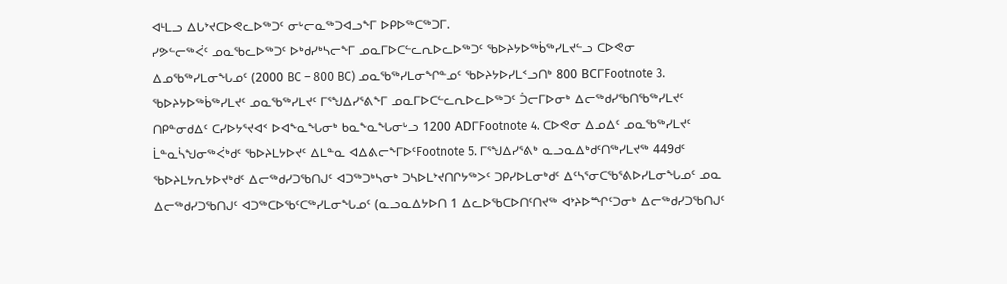ᐊᒻᒪᓗ ᐃᒐᔾᔪᑕᐅᕙᓚᐅᖅᑐᑦ ᓂᒡᓕᓇᖅᑐᐊᓗᖕᒥ ᐅᑭᐅᖅᑕᖅᑐᒥ.
ᓯᕗᓪᓕᖅᐹᑦ ᓄᓇᖃᓚᐅᖅᑐᑦ ᐅᒃᑯᓯᒃᓴᓕᖕᒥ ᓄᓇᒥᐅᑕᓪᓚᕆᐅᓚᐅᖅᑐᑦ ᖃᐅᔨᔭᐅᖅᑳᖅᓯᒪᔪᓪᓗ ᑕᐅᕙᓂ ᐃᓄᖃᖅᓯᒪᓂᖓᓄᑦ (2000 BC – 800 BC) ᓄᓇᖃᖅᓯᒪᓂᖏᓐᓄᑦ ᖃᐅᔨᔭᐅᓯᒪᑉᓗᑎᒃ 800 BCᒥFootnote 3. ᖃᐅᔨᔭᐅᖅᑳᖅᓯᒪᔪᑦ ᓄᓇᖃᖅᓯᒪᔪᑦ ᒥᕐᖑᐃᓯᕐᕕᖕᒥ ᓄᓇᒥᐅᑕᓪᓚᕆᐅᓚᐅᖅᑐᑦ ᑑᓕᒥᐅᓂᒃ ᐃᓕᖅᑯᓯᖃᑎᖃᖅᓯᒪᔪᑦ ᑎᑭᓐᓂᑯᐃᑦ ᑕᓯᐅᔭᕐᔪᐊᑉ ᐅᐊᖕᓇᖓᓂᒃ ᑲᓇᖕᓇᖓᓂᒡᓗ 1200 ADᒥFootnote 4. ᑕᐅᕙᓂ ᐃᓄᐃᑦ ᓄᓇᖃᖅᓯᒪᔪᑦ ᒫᓐᓇᓵᖑᓂᖅᐹᒃᑯᑦ ᖃᐅᔨᒪᔭᐅᔪᑦ ᐃᒪᓐᓇ ᐊᐃᕕᓕᖕᒥᐅᑦFootnote 5. ᒥᕐᖑᐃᓯᕐᕕᒃ ᓇᓗᓇᐃᒃᑯᑦᑎᖅᓯᒪᔪᖅ 449ᑯᑦ ᖃᐅᔨᒪᔭᕆᔭᐅᔪᒃᑯᑦ ᐃᓕᖅᑯᓯᑐᖃᑎᒍᑦ ᐊᑐᖅᑐᒃᓴᓂᒃ ᑐᓴᐅᒪᔾᔪᑎᒋᔭᖅᐳᑦ ᑐᑭᓯᐅᒪᓂᒃᑯᑦ ᐃᑦᓴᕐᓂᑕᖃᕐᕕᐅᓯᒪᓂᖓᓄᑦ ᓄᓇ ᐃᓕᖅᑯᓯᑐᖃᑎᒍᑦ ᐊᑐᖅᑕᐅᖃᑦᑕᖅᓯᒪᓂᖓᓄᑦ (ᓇᓗᓇᐃᔭᐅᑎ 1 ᐃᓚᐅᖃᑕᐅᑎᑦᑎᔪᖅ ᐊᔾᔨᐅᙱᑦᑐᓂᒃ ᐃᓕᖅᑯᓯᑐᖃᑎᒍᑦ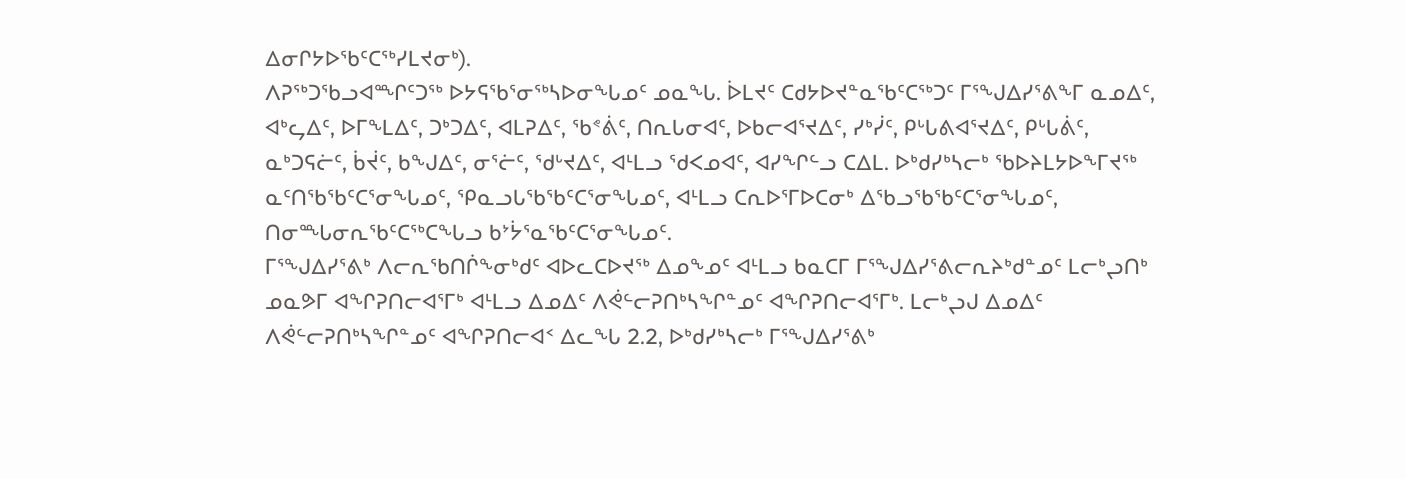ᐃᓂᒋᔭᐅᖃᑦᑕᖅᓯᒪᔪᓂᒃ).
ᐱᕈᖅᑐᖃᓗᐊᙱᑦᑐᖅ ᐅᔭᕋᖃᕐᓂᖅᓴᐅᓂᖓᓄᑦ ᓄᓇᖓ. ᐆᒪᔪᑦ ᑕᑯᔭᐅᔪᓐᓇᖃᑦᑕᖅᑐᑦ ᒥᕐᖑᐃᓯᕐᕕᖕᒥ ᓇᓄᐃᑦ, ᐊᒃᖤᐃᑦ, ᐅᒥᖕᒪᐃᑦ, ᑐᒃᑐᐃᑦ, ᐊᒪᕈᐃᑦ, ᖃᕝᕖᑦ, ᑎᕆᒐᓂᐊᑦ, ᐅᑲᓕᐊᕐᔪᐃᑦ, ᓯᒃᓰᑦ, ᑭᒡᒐᕕᐊᕐᔪᐃᑦ, ᑭᒡᒐᕖᑦ, ᓇᒃᑐᕋᓖᑦ, ᑳᔫᑦ, ᑲᖑᐃᑦ, ᓂᕐᓖᑦ, ᖁᒡᔪᐃᑦ, ᐊᒻᒪᓗ ᖁᐸᓄᐊᑦ, ᐊᓯᖏᓪᓗ ᑕᐃᒪ. ᐅᒃᑯᓯᒃᓴᓕᒃ ᖃᐅᔨᒪᔭᐅᖕᒥᔪᖅ ᓇᑦᑎᖃᖃᑦᑕᕐᓂᖓᓄᑦ, ᕿᓇᓗᒐᖃᖃᑦᑕᕐᓂᖓᓄᑦ, ᐊᒻᒪᓗ ᑕᕆᐅᕐᒥᐅᑕᓂᒃ ᐃᖃᓗᖃᖃᑦᑕᕐᓂᖓᓄᑦ, ᑎᓂᙵᓂᕆᖃᑦᑕᖅᑕᖓᓗ ᑲᔾᔮᕐᓇᖃᑦᑕᕐᓂᖓᓄᑦ.
ᒥᕐᖑᐃᓯᕐᕕᒃ ᐱᓕᕆᖃᑎᒌᖕᓂᒃᑯᑦ ᐊᐅᓚᑕᐅᔪᖅ ᐃᓄᖕᓄᑦ ᐊᒻᒪᓗ ᑲᓇᑕᒥ ᒥᕐᖑᐃᓯᕐᕕᓕᕆᔨᒃᑯᓐᓄᑦ ᒪᓕᒃᖢᑎᒃ ᓄᓇᕗᒥ ᐊᖏᕈᑎᓕᐊᕐᒥᒃ ᐊᒻᒪᓗ ᐃᓄᐃᑦ ᐱᕚᓪᓕᕈᑎᒃᓴᖏᓐᓄᑦ ᐊᖏᕈᑎᓕᐊᕐᒥᒃ. ᒪᓕᒃᖢᒍ ᐃᓄᐃᑦ ᐱᕚᓪᓕᕈᑎᒃᓴᖏᓐᓄᑦ ᐊᖏᕈᑎᓕᐊᑉ ᐃᓚᖓ 2.2, ᐅᒃᑯᓯᒃᓴᓕᒃ ᒥᕐᖑᐃᓯᕐᕕᒃ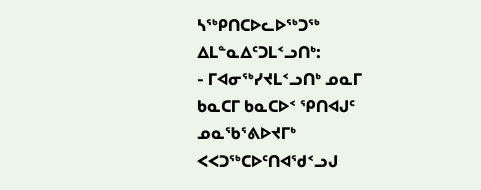ᓴᖅᑭᑎᑕᐅᓚᐅᖅᑐᖅ ᐃᒪᓐᓇᐃᑦᑐᒪᑉᓗᑎᒃ:
- ᒥᐊᓂᖅᓯᔪᒪᑉᓗᑎᒃ ᓄᓇᒥ ᑲᓇᑕᒥ ᑲᓇᑕᐅᑉ ᕿᑎᐊᒍᑦ ᓄᓇᖃᕐᕕᐅᔪᒥᒃ ᐸᐸᑐᖅᑕᐅᑦᑎᐊᖁᑉᓗᒍ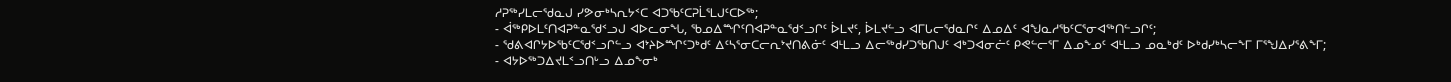ᓱᕈᖅᓯᒪᓕᖁᓇᒍ ᓯᕗᓂᒃᓴᕆᔭᑉᑕ ᐊᑐᖃᑦᑕᕈᒫᕐᒪᒍᑦᑕᐅᖅ;
- ᐋᖅᑭᐅᒪᑦᑎᐊᕈᓐᓇᖁᑉᓗᒍ ᐊᐅᓚᓂᖓ, ᖃᓄᐃᙱᑦᑎᐊᕈᓐᓇᖁᑉᓗᒋᑦ ᐆᒪᔪᑦ, ᐆᒪᔪᓪᓗ ᐊᒥᒐᓕᖁᓇᒋᑦ ᐃᓄᐃᑦ ᐊᖑᓇᓱᖃᑦᑕᕐᓂᐊᖅᑎᓪᓗᒋᑦ;
- ᖁᕕᐊᒋᔭᐅᖃᑦᑕᖁᑉᓗᒋᓪᓗ ᐊᔾᔨᐅᙱᑦᑐᒃᑯᑦ ᐃᑦᓴᕐᓂᑕᓕᕆᔾᔪᑎᕕᓃᑦ ᐊᒻᒪᓗ ᐃᓕᖅᑯᓯᑐᖃᑎᒍᑦ ᐊᒃᑐᐊᓂᓖᑦ ᑭᕙᓪᓕᕐᒥ ᐃᓄᖕᓄᑦ ᐊᒻᒪᓗ ᓄᓇᒃᑯᑦ ᐅᒃᑯᓯᒃᓴᓕᖕᒥ ᒥᕐᖑᐃᓯᕐᕕᖕᒥ;
- ᐊᔭᐅᖅᑐᐃᔪᒪᑉᓗᑎᒡᓗ ᐃᓄᖕᓂᒃ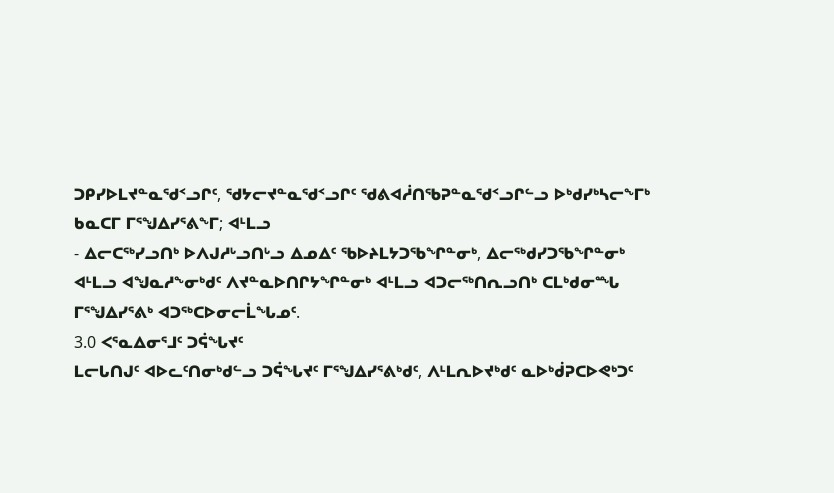ᑐᑭᓯᐅᒪᔪᓐᓇᖁᑉᓗᒋᑦ, ᖁᔭᓕᔪᓐᓇᖁᑉᓗᒋᑦ ᖁᕕᐊᓲᑎᖃᕈᓐᓇᖁᑉᓗᒋᓪᓗ ᐅᒃᑯᓯᒃᓴᓕᖕᒥᒃ ᑲᓇᑕᒥ ᒥᕐᖑᐃᓯᕐᕕᖕᒥ; ᐊᒻᒪᓗ
- ᐃᓕᑕᖅᓯᓗᑎᒃ ᐅᐱᒍᓱᒡᓗᑎᒡᓗ ᐃᓄᐃᑦ ᖃᐅᔨᒪᔭᑐᖃᖏᓐᓂᒃ, ᐃᓕᖅᑯᓯᑐᖃᖏᓐᓂᒃ ᐊᒻᒪᓗ ᐊᖑᓇᓱᖕᓂᒃᑯᑦ ᐱᔪᓐᓇᐅᑎᒋᔭᖏᓐᓂᒃ ᐊᒻᒪᓗ ᐊᑐᓕᖅᑎᕆᓗᑎᒃ ᑕᒪᒃᑯᓂᙵ ᒥᕐᖑᐃᓯᕐᕕᒃ ᐊᑐᖅᑕᐅᓂᓕᒫᖓᓄᑦ.
3.0 ᐸᕐᓇᐃᓂᕐᒧᑦ ᑐᕌᖓᔪᑦ
ᒪᓕᒐᑎᒍᑦ ᐊᐅᓚᑦᑎᓂᒃᑯᓪᓗ ᑐᕌᖓᔪᑦ ᒥᕐᖑᐃᓯᕐᕕᒃᑯᑦ, ᐱᒻᒪᕆᐅᔪᒃᑯᑦ ᓇᐅᒃᑰᕈᑕᐅᕙᒃᑐᑦ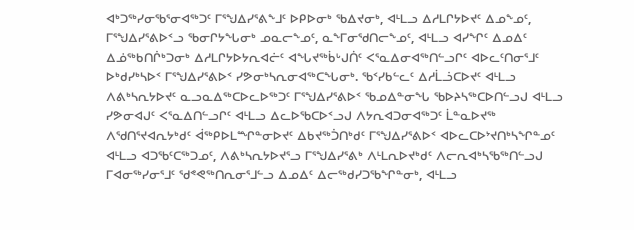ᐊᒃᑐᖅᓯᓂᖃᕐᓂᐊᖅᑐᑦ ᒥᕐᖑᐃᓯᕐᕕᖕᒧᑦ ᐅᑭᐅᓂᒃ ᖃᐃᔪᓂᒃ, ᐊᒻᒪᓗ ᐃᓱᒪᒋᔭᐅᔪᑦ ᐃᓄᖕᓄᑦ, ᒥᕐᖑᐃᓯᕐᕕᐅᑉᓗ ᖃᓂᒋᔭᖓᓂᒃ ᓄᓇᓕᖕᓄᑦ, ᓇᖕᒥᓂᖁᑎᓕᖕᓄᑦ, ᐊᒻᒪᓗ ᐊᓯᖏᑦ ᐃᓄᐃᑦ ᐃᓅᖅᑲᑎᒌᒃᑐᓂᒃ ᐃᓱᒪᒋᔭᐅᔭᕆᐊᓖᑦ ᐊᖓᔪᖅᑳᒡᒍᑏᑦ ᐸᕐᓇᐃᓂᐊᖅᑎᓪᓗᒋᑦ ᐊᐅᓚᑦᑎᓂᕐᒧᑦ ᐅᒃᑯᓯᒃᓴᐅᑉ ᒥᕐᖑᐃᓯᕐᕕᐅᑉ ᓯᕗᓂᒃᓴᕆᓂᐊᖅᑕᖓᓂᒃ. ᖃᑉᓯᑲᓪᓚᑦ ᐃᓱᒫᓘᑕᐅᔪᑦ ᐊᒻᒪᓗ ᐱᕕᒃᓴᕆᔭᐅᔪᑦ ᓇᓗᓇᐃᖅᑕᐅᓚᐅᖅᑐᑦ ᒥᕐᖑᐃᓯᕐᕕᐅᑉ ᖃᓄᐃᓐᓂᖓ ᖃᐅᔨᓴᖅᑕᐅᑎᓪᓗᒍ ᐊᒻᒪᓗ ᓯᕗᓂᐊᒍᑦ ᐸᕐᓇᐃᑎᓪᓗᒋᑦ ᐊᒻᒪᓗ ᐃᓚᐅᖃᑕᐅᑉᓗᒍ ᐱᔭᕆᐊᑐᓂᐊᖅᑐᑦ ᒫᓐᓇᐅᔪᖅ ᐱᖁᑎᕐᔪᐊᕆᔭᒃᑯᑦ ᐋᖅᑭᐅᒪᙱᓐᓂᐅᔪᑦ ᐃᑲᔪᖅᑑᑎᒃᑯᑦ ᒥᕐᖑᐃᓯᕐᕕᐅᑉ ᐊᐅᓚᑕᐅᔾᔪᑎᒃᓴᖏᓐᓄᑦ ᐊᒻᒪᓗ ᐊᑐᖃᑦᑕᖅᑐᓄᑦ, ᐱᕕᒃᓴᕆᔭᐅᔪᕐᓗ ᒥᕐᖑᐃᓯᕐᕕᒃ ᐱᒻᒪᕆᐅᔪᒃᑯᑦ ᐱᓕᕆᐊᒃᓴᖃᖅᑎᓪᓗᒍ ᒥᐊᓂᖅᓯᓂᕐᒧᑦ ᖁᕝᕙᖅᑎᕆᓂᕐᒧᓪᓗ ᐃᓄᐃᑦ ᐃᓕᖅᑯᓯᑐᖃᖏᓐᓂᒃ, ᐊᒻᒪᓗ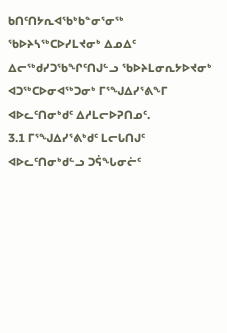ᑲᑎᑦᑎᔭᕆᐊᖃᒃᑲᓐᓂᕐᓂᖅ ᖃᐅᔨᓴᖅᑕᐅᓯᒪᔪᓂᒃ ᐃᓄᐃᑦ ᐃᓕᖅᑯᓯᑐᖃᖏᑦᑎᒍᓪᓗ ᖃᐅᔨᒪᓂᕆᔭᐅᔪᓂᒃ ᐊᑐᖅᑕᐅᓂᐊᖅᑐᓂᒃ ᒥᕐᖑᐃᓯᕐᕕᖕᒥ ᐊᐅᓚᑦᑎᓂᒃᑯᑦ ᐃᓱᒪᓕᐅᕈᑎᓄᑦ.
3.1 ᒥᕐᖑᐃᓯᕐᕕᒃᑯᑦ ᒪᓕᒐᑎᒍᑦ ᐊᐅᓚᑦᑎᓂᒃᑯᓪᓗ ᑐᕌᖓᓂᓖᑦ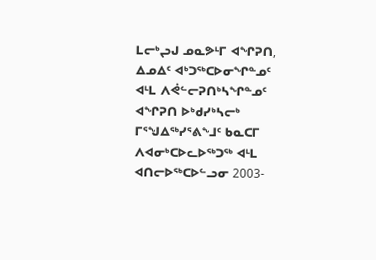ᒪᓕᒃᖢᒍ ᓄᓇᕗᒻᒥ ᐊᖏᕈᑎ, ᐃᓄᐃᑦ ᐊᒃᑐᖅᑕᐅᓂᖏᓐᓄᑦ ᐊᒻᒪ ᐱᕚᓪᓕᕈᑎᒃᓴᖏᓐᓄᑦ ᐊᖏᕈᑎ ᐅᒃᑯᓯᒃᓴᓕᒃ ᒥᕐᖑᐃᖅᓯᕐᕕᖕᒧᑦ ᑲᓇᑕᒥ ᐱᐊᓂᒃᑕᐅᓚᐅᖅᑐᖅ ᐊᒻᒪ ᐊᑎᓕᐅᖅᑕᐅᓪᓗᓂ 2003-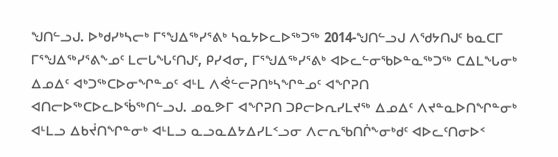ᖑᑎᓪᓗᒍ. ᐅᒃᑯᓯᒃᓴᓕᒃ ᒥᕐᖑᐃᖅᓯᕐᕕᒃ ᓴᓇᔭᐅᓚᐅᖅᑐᖅ 2014-ᖑᑎᓪᓗᒍ ᐱᖁᔭᑎᒍᑦ ᑲᓇᑕᒥ ᒥᕐᖑᐃᖅᓯᕐᕕᖕᓄᑦ ᒪᓕᒐᖓᑦᑎᒍᑦ, ᑭᓯᐊᓂ, ᒥᕐᖑᐃᖅᓯᕐᕕᒃ ᐊᐅᓚᓪᓂᖃᐅᓐᓇᖅᑐᖅ ᑕᐃᒪᖓᓂᒃ ᐃᓄᐃᑦ ᐊᒃᑐᖅᑕᐅᓂᖏᓐᓄᑦ ᐊᒻᒪ ᐱᕚᓪᓕᕈᑎᒃᓴᖏᓐᓄᑦ ᐊᖏᕈᑎ ᐊᑎᓕᐅᖅᑕᐅᓚᐅᖄᖅᑎᓪᓗᒍ. ᓄᓇᕗᒥ ᐊᖏᕈᑎ ᑐᑭᓕᐅᕆᓯᒪᔪᖅ ᐃᓄᐃᑦ ᐱᔪᓐᓇᐅᑎᖏᓐᓂᒃ ᐊᒻᒪᓗ ᐃᑲᔫᑎᖏᓐᓂᒃ ᐊᒻᒪᓗ ᓇᓗᓇᐃᔭᐃᓯᒪᑉᓗᓂ ᐱᓕᕆᖃᑎᒌᖕᓂᒃᑯᑦ ᐊᐅᓚᑦᑎᓂᐅᑉ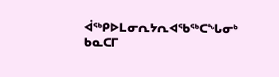ᐋᖅᑭᐅᒪᓂᕆᔭᕆᐊᖃᖅᑕᖓᓂᒃ ᑲᓇᑕᒥ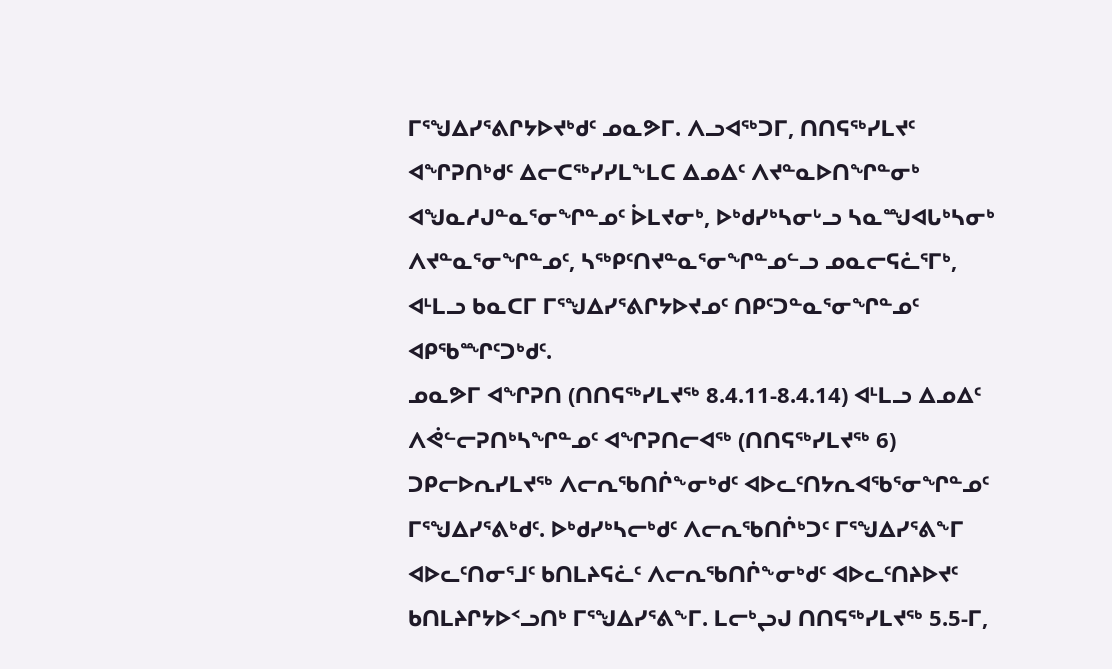ᒥᕐᖑᐃᓯᕐᕕᒋᔭᐅᔪᒃᑯᑦ ᓄᓇᕗᒥ. ᐱᓗᐊᖅᑐᒥ, ᑎᑎᕋᖅᓯᒪᔪᑦ ᐊᖏᕈᑎᒃᑯᑦ ᐃᓕᑕᖅᓯᓯᒪᖕᒪᑕ ᐃᓄᐃᑦ ᐱᔪᓐᓇᐅᑎᖏᓐᓂᒃ ᐊᖑᓇᓱᒍᓐᓇᕐᓂᖏᓐᓄᑦ ᐆᒪᔪᓂᒃ, ᐅᒃᑯᓯᒃᓴᓂᒡᓗ ᓴᓇᙳᐊᒐᒃᓴᓂᒃ ᐱᔪᓐᓇᕐᓂᖏᓐᓄᑦ, ᓴᖅᑭᑦᑎᔪᓐᓇᕐᓂᖏᓐᓄᓪᓗ ᓄᓇᓕᕋᓛᕐᒥᒃ, ᐊᒻᒪᓗ ᑲᓇᑕᒥ ᒥᕐᖑᐃᓯᕐᕕᒋᔭᐅᔪᓄᑦ ᑎᑭᑦᑐᓐᓇᕐᓂᖏᓐᓄᑦ ᐊᑭᖃᙱᑦᑐᒃᑯᑦ.
ᓄᓇᕗᒥ ᐊᖏᕈᑎ (ᑎᑎᕋᖅᓯᒪᔪᖅ 8.4.11-8.4.14) ᐊᒻᒪᓗ ᐃᓄᐃᑦ ᐱᕚᓪᓕᕈᑎᒃᓴᖏᓐᓄᑦ ᐊᖏᕈᑎᓕᐊᖅ (ᑎᑎᕋᖅᓯᒪᔪᖅ 6) ᑐᑭᓕᐅᕆᓯᒪᔪᖅ ᐱᓕᕆᖃᑎᒌᖕᓂᒃᑯᑦ ᐊᐅᓚᑦᑎᔭᕆᐊᖃᕐᓂᖏᓐᓄᑦ ᒥᕐᖑᐃᓯᕐᕕᒃᑯᑦ. ᐅᒃᑯᓯᒃᓴᓕᒃᑯᑦ ᐱᓕᕆᖃᑎᒌᒃᑐᑦ ᒥᕐᖑᐃᓯᕐᕕᖕᒥ ᐊᐅᓚᑦᑎᓂᕐᒧᑦ ᑲᑎᒪᔨᕋᓛᑦ ᐱᓕᕆᖃᑎᒌᖕᓂᒃᑯᑦ ᐊᐅᓚᑦᑎᔨᐅᔪᑦ ᑲᑎᒪᔨᒋᔭᐅᑉᓗᑎᒃ ᒥᕐᖑᐃᓯᕐᕕᖕᒥ. ᒪᓕᒃᖢᒍ ᑎᑎᕋᖅᓯᒪᔪᖅ 5.5-ᒥ,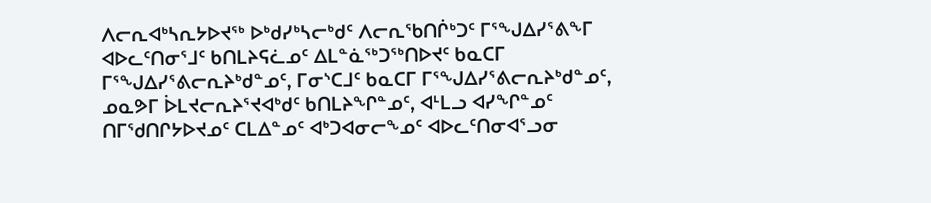ᐱᓕᕆᐊᒃᓴᕆᔭᐅᔪᖅ ᐅᒃᑯᓯᒃᓴᓕᒃᑯᑦ ᐱᓕᕆᖃᑎᒌᒃᑐᑦ ᒥᕐᖑᐃᓯᕐᕕᖕᒥ ᐊᐅᓚᑦᑎᓂᕐᒧᑦ ᑲᑎᒪᔨᕋᓛᓄᑦ ᐃᒪᓐᓈᖅᑐᖅᑎᐅᔪᑦ ᑲᓇᑕᒥ ᒥᕐᖑᐃᓯᕐᕕᓕᕆᔨᒃᑯᓐᓄᑦ, ᒥᓂᔅᑕᒧᑦ ᑲᓇᑕᒥ ᒥᕐᖑᐃᓯᕐᕕᓕᕆᔨᒃᑯᓐᓄᑦ, ᓄᓇᕗᒥ ᐆᒪᔪᓕᕆᔨᕐᔪᐊᒃᑯᑦ ᑲᑎᒪᔨᖏᓐᓄᑦ, ᐊᒻᒪᓗ ᐊᓯᖏᓐᓄᑦ ᑎᒥᖁᑎᒋᔭᐅᔪᓄᑦ ᑕᒪᐃᓐᓄᑦ ᐊᒃᑐᐊᓂᓕᖕᓄᑦ ᐊᐅᓚᑦᑎᓂᐊᕐᓗᓂ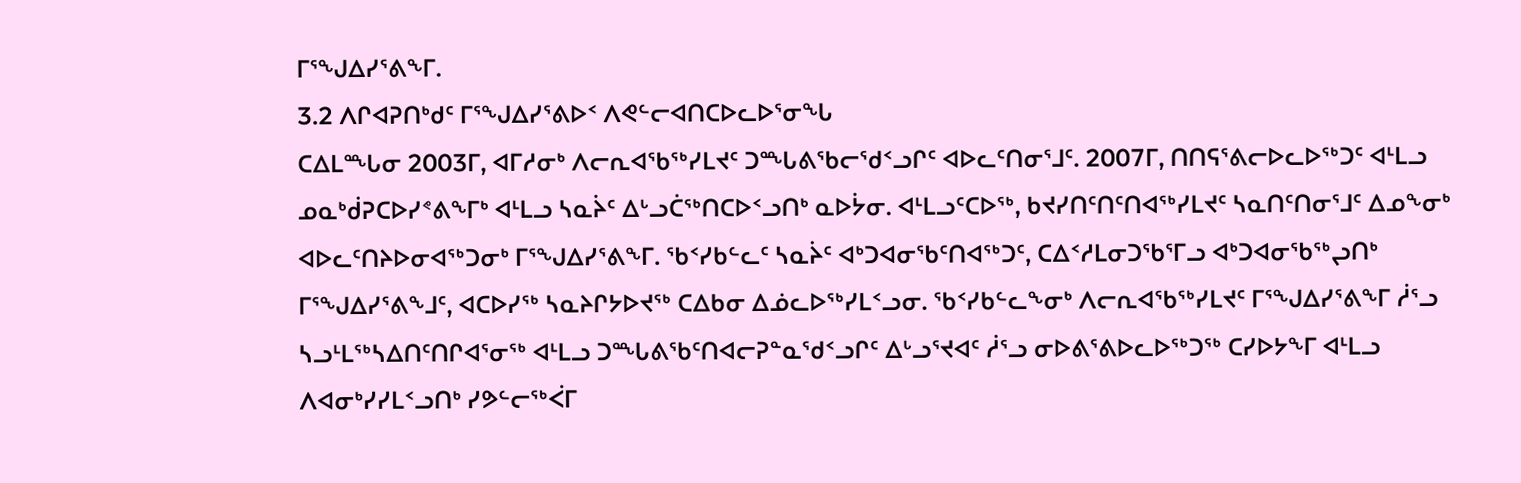ᒥᕐᖑᐃᓯᕐᕕᖕᒥ.
3.2 ᐱᒋᐊᕈᑎᒃᑯᑦ ᒥᕐᖑᐃᓯᕐᕕᐅᑉ ᐱᕙᓪᓕᐊᑎᑕᐅᓚᐅᕐᓂᖓ
ᑕᐃᒪᙵᓂ 2003ᒥ, ᐊᒥᓱᓂᒃ ᐱᓕᕆᐊᖃᖅᓯᒪᔪᑦ ᑐᙵᕕᖃᓕᖁᑉᓗᒋᑦ ᐊᐅᓚᑦᑎᓂᕐᒧᑦ. 2007ᒥ, ᑎᑎᕋᕐᕕᓕᐅᓚᐅᖅᑐᑦ ᐊᒻᒪᓗ ᓄᓇᒃᑰᕈᑕᐅᓯᕝᕕᖕᒥᒃ ᐊᒻᒪᓗ ᓴᓇᔩᑦ ᐃᒡᓗᑖᖅᑎᑕᐅᑉᓗᑎᒃ ᓇᐅᔮᓂ. ᐊᒻᒪᓗᑦᑕᐅᖅ, ᑲᔪᓯᑎᑦᑎᑦᑎᐊᖅᓯᒪᔪᑦ ᓴᓇᑎᑦᑎᓂᕐᒧᑦ ᐃᓄᖕᓂᒃ ᐊᐅᓚᑦᑎᔨᐅᓂᐊᖅᑐᓂᒃ ᒥᕐᖑᐃᓯᕐᕕᖕᒥ. ᖃᑉᓯᑲᓪᓚᑦ ᓴᓇᔩᑦ ᐊᒃᑐᐊᓂᖃᑦᑎᐊᖅᑐᑦ, ᑕᐃᑉᓱᒪᓂᑐᖃᕐᒥᓗ ᐊᒃᑐᐊᓂᖃᖅᖢᑎᒃ ᒥᕐᖑᐃᓯᕐᕕᖕᒧᑦ, ᐊᑕᐅᓯᖅ ᓴᓇᔨᒋᔭᐅᔪᖅ ᑕᐃᑲᓂ ᐃᓅᓚᐅᖅᓯᒪᑉᓗᓂ. ᖃᑉᓯᑲᓪᓚᖕᓂᒃ ᐱᓕᕆᐊᖃᖅᓯᒪᔪᑦ ᒥᕐᖑᐃᓯᕐᕕᖕᒥ ᓲᕐᓗ ᓴᓗᒻᒪᖅᓴᐃᑎᑦᑎᒋᐊᕐᓂᖅ ᐊᒻᒪᓗ ᑐᙵᕕᖃᑦᑎᐊᓕᕈᓐᓇᖁᑉᓗᒋᑦ ᐃᒡᓗᕐᔪᐊᑦ ᓲᕐᓗ ᓂᐅᕕᕐᕕᐅᓚᐅᖅᑐᖅ ᑕᓯᐅᔭᖕᒥ ᐊᒻᒪᓗ ᐱᐊᓂᒃᓯᓯᒪᑉᓗᑎᒃ ᓯᕗᓪᓕᖅᐹᒥ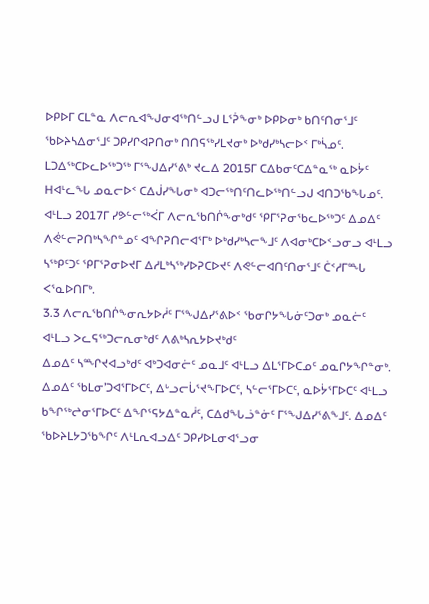ᐅᑭᐅᒥ ᑕᒪᓐᓇ ᐱᓕᕆᐊᖑᓂᐊᖅᑎᓪᓗᒍ ᒪᕐᕉᖕᓂᒃ ᐅᑭᐅᓂᒃ ᑲᑎᑦᑎᓂᕐᒧᑦ ᖃᐅᔨᓴᐃᓂᕐᒧᑦ ᑐᑭᓯᒋᐊᕈᑎᓂᒃ ᑎᑎᕋᖅᓯᒪᔪᓂᒃ ᐅᒃᑯᓯᒃᓴᓕᐅᑉ ᒥᒃᓵᓄᑦ. ᒪᑐᐃᖅᑕᐅᓚᐅᖅᑐᖅ ᒥᕐᖑᐃᓯᕐᕕᒃ ᔪᓚᐃ 2015ᒥ ᑕᐃᑲᓂᑦᑕᐃᓐᓇᖅ ᓇᐅᔮᑦ Hᐊᒻᓚᖓ ᓄᓇᓕᐅᑉ ᑕᐃᒎᓯᖓᓂᒃ ᐊᑐᓕᖅᑎᑦᑎᓚᐅᖅᑎᓪᓗᒍ ᐊᑎᑐᖃᖓᓄᑦ. ᐊᒻᒪᓗ 2017ᒥ ᓯᕗᓪᓕᖅᐹᒥ ᐱᓕᕆᖃᑎᒌᖕᓂᒃᑯᑦ ᕿᒥᕐᕈᓂᖃᓚᐅᖅᑐᑦ ᐃᓄᐃᑦ ᐱᕚᓪᓕᕈᑎᒃᓴᖏᓐᓄᑦ ᐊᖏᕈᑎᓕᐊᕐᒥᒃ ᐅᒃᑯᓯᒃᓴᓕᖕᒧᑦ ᐱᐊᓂᒃᑕᐅᑉᓗᓂᓗ ᐊᒻᒪᓗ ᓴᖅᑭᑦᑐᑦ ᕿᒥᕐᕈᓂᐅᔪᒥ ᐃᓱᒪᒃᓴᖅᓯᐅᕈᑕᐅᔪᑦ ᐱᕙᓪᓕᐊᑎᑦᑎᓂᕐᒧᑦ ᑖᑉᓱᒥᙵ ᐸᕐᓇᐅᑎᒥᒃ.
3.3 ᐱᓕᕆᖃᑎᒌᖕᓂᕆᔭᐅᓲᑦ ᒥᕐᖑᐃᓯᕐᕕᐅᑉ ᖃᓂᒋᔭᖓᓃᑦᑐᓂᒃ ᓄᓇᓖᑦ ᐊᒻᒪᓗ ᐳᓚᕋᖅᑐᓕᕆᓂᒃᑯᑦ ᐱᕕᒃᓴᕆᔭᐅᔪᒃᑯᑦ
ᐃᓄᐃᑦ ᓴᙱᔪᐊᓗᒃᑯᑦ ᐊᒃᑐᐊᓂᓖᑦ ᓄᓇᒧᑦ ᐊᒻᒪᓗ ᐃᒪᕐᒥᐅᑕᓄᑦ ᓄᓇᒋᔭᖏᓐᓂᒃ. ᐃᓄᐃᑦ ᖃᒪᓂ’ᑐᐊᕐᒥᐅᑕᑦ, ᐃᒡᓗᓕᒑᕐᔪᖕᒥᐅᑕᑦ, ᓴᓪᓕᕐᒥᐅᑕᑦ, ᓇᐅᔮᕐᒥᐅᑕᑦ ᐊᒻᒪᓗ ᑲᖏᖅᖠᓂᕐᒥᐅᑕᑦ ᐃᖏᕐᕋᔭᐃᓐᓇᓲᑦ, ᑕᐃᑯᖓᓘᓐᓃᑦ ᒥᕐᖑᐃᓯᕐᕕᖕᒧᑦ. ᐃᓄᐃᑦ ᖃᐅᔨᒪᔭᑐᖃᖏᑦ ᐱᒻᒪᕆᐊᓗᐃᑦ ᑐᑭᓯᐅᒪᓂᐊᕐᓗᓂ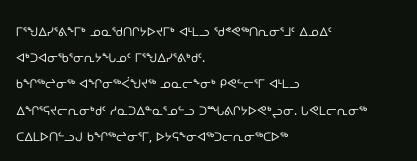ᒥᕐᖑᐃᓯᕐᕕᖕᒥᒃ ᓄᓇᖁᑎᒋᔭᐅᔪᒥᒃ ᐊᒻᒪᓗ ᖁᕝᕙᖅᑎᕆᓂᕐᒧᑦ ᐃᓄᐃᑦ ᐊᒃᑐᐊᓂᖃᕐᓂᕆᔭᖓᓄᑦ ᒥᕐᖑᐃᓯᕐᕕᒃᑯᑦ.
ᑲᖏᖅᖠᓂᖅ ᐊᖏᓂᖅᐹᖑᔪᖅ ᓄᓇᓕᖕᓂᒃ ᑭᕙᓪᓕᕐᒥ ᐊᒻᒪᓗ ᐃᖏᕐᕋᔪᓕᕆᓂᒃᑯᑦ ᓱᓇᑐᐃᓐᓇᕐᓄᓪᓗ ᑐᙵᕕᒋᔭᐅᕙᒃᖢᓂ. ᒐᕙᒪᓕᕆᓂᖅ ᑕᐃᒪᐅᑎᓪᓗᒍ ᑲᖏᖅᖠᓂᕐᒥ, ᐅᔭᕋᖕᓂᐊᖅᑐᓕᕆᓂᖅᑕᐅᖅ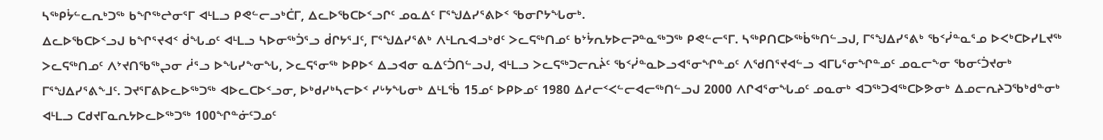ᓴᖅᑭᔮᓪᓚᕆᒃᑐᖅ ᑲᖏᖅᖠᓂᕐᒥ ᐊᒻᒪᓗ ᑭᕙᓪᓕᓗᒃᑖᒥ, ᐃᓚᐅᖃᑕᐅᑉᓗᒋᑦ ᓄᓇᐃᑦ ᒥᕐᖑᐃᓯᕐᕕᐅᑉ ᖃᓂᒋᔭᖓᓂᒃ.
ᐃᓚᐅᖃᑕᐅᑉᓗᒍ ᑲᖏᕐᔪᐊᑉ ᑰᖓᓄᑦ ᐊᒻᒪᓗ ᓴᐅᓂᖅᑑᕐᓗ ᑰᒋᔭᕐᒧᑦ, ᒥᕐᖑᐃᓯᕐᕕᒃ ᐱᒻᒪᕆᐊᓗᒃᑯᑦ ᐳᓚᕋᖅᑎᓄᑦ ᑲᔾᔮᕆᔭᐅᓕᕈᓐᓇᖅᑐᖅ ᑭᕙᓪᓕᕐᒥ. ᓴᖅᑭᑎᑕᐅᖅᑳᖅᑎᓪᓗᒍ, ᒥᕐᖑᐃᓯᕐᕕᒃ ᖃᑉᓰᓐᓇᕐᓄ ᐅᐸᒃᑕᐅᓯᒪᔪᖅ ᐳᓚᕋᖅᑎᓄᑦ ᐱᔾᔪᑎᖃᖅᖢᓂ ᓲᕐᓗ ᐅᖓᓯᖕᓂᖓ, ᐳᓚᕋᕐᓂᖅ ᐅᑭᐅᑉ ᐃᓗᐊᓂ ᓇᐃᑦᑑᑎᓪᓗᒍ, ᐊᒻᒪᓗ ᐳᓚᕋᖅᑐᓕᕆᔩᑦ ᖃᑉᓰᓐᓇᐅᓗᐊᕐᓂᖏᓐᓄᑦ ᐱᖁᑎᕐᔪᐊᓪᓗ ᐊᒥᒐᕐᓂᖏᓐᓄᑦ ᓄᓇᓕᖕᓂ ᖃᓂᑦᑑᔪᓂᒃ ᒥᕐᖑᐃᓯᕐᕕᖕᒧᑦ. ᑐᔪᕐᒥᕕᐅᓚᐅᖅᑐᖅ ᐊᐅᓚᑕᐅᑉᓗᓂ, ᐅᒃᑯᓯᒃᓴᓕᐅᑉ ᓯᒡᔭᖓᓂᒃ ᐃᒻᒪᖄ 15ᓄᑦ ᐅᑭᐅᓄᑦ 1980 ᐃᓱᓕᑉᐸᓪᓕᐊᓕᖅᑎᓪᓗᒍ 2000 ᐱᒋᐊᕐᓂᖓᓄᑦ ᓄᓇᓂᒃ ᐊᑐᖅᑐᐊᖅᑕᐅᕗᓂᒃ ᐃᓄᓕᕆᔨᑐᖃᒃᑯᓐᓂᒃ ᐊᒻᒪᓗ ᑕᑯᔪᒥᓇᕆᔭᐅᓚᐅᖅᑐᖅ 100ᖏᓐᓃᑦᑐᓄᑦ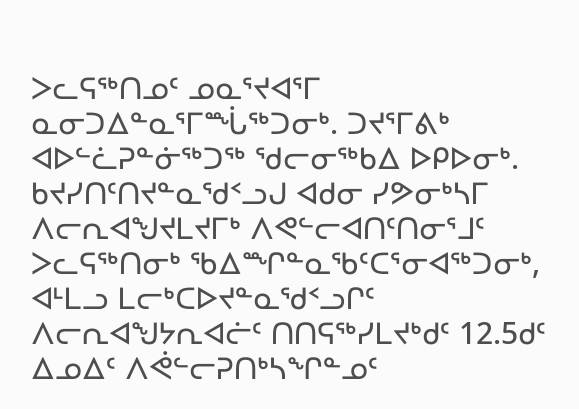ᐳᓚᕋᖅᑎᓄᑦ ᓄᓇᕐᔪᐊᕐᒥ ᓇᓂᑐᐃᓐᓇᕐᒥᙶᖅᑐᓂᒃ. ᑐᔪᕐᒥᕕᒃ ᐊᐅᓪᓛᕈᓐᓃᖅᑐᖅ ᖁᓕᓂᖅᑲᐃ ᐅᑭᐅᓂᒃ. ᑲᔪᓯᑎᑦᑎᔪᓐᓇᖁᑉᓗᒍ ᐊᑯᓂ ᓯᕗᓂᒃᓴᒥ ᐱᓕᕆᐊᖑᔪᒪᔪᒥᒃ ᐱᕙᓪᓕᐊᑎᑦᑎᓂᕐᒧᑦ ᐳᓚᕋᖅᑎᓂᒃ ᖃᐃᙱᓐᓇᖃᑦᑕᕐᓂᐊᖅᑐᓂᒃ, ᐊᒻᒪᓗ ᒪᓕᒃᑕᐅᔪᓐᓇᖁᑉᓗᒋᑦ ᐱᓕᕆᐊᖑᔭᕆᐊᓖᑦ ᑎᑎᕋᖅᓯᒪᔪᒃᑯᑦ 12.5ᑯᑦ ᐃᓄᐃᑦ ᐱᕚᓪᓕᕈᑎᒃᓴᖏᓐᓄᑦ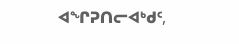ᐊᖏᕈᑎᓕᐊᒃᑯᑦ,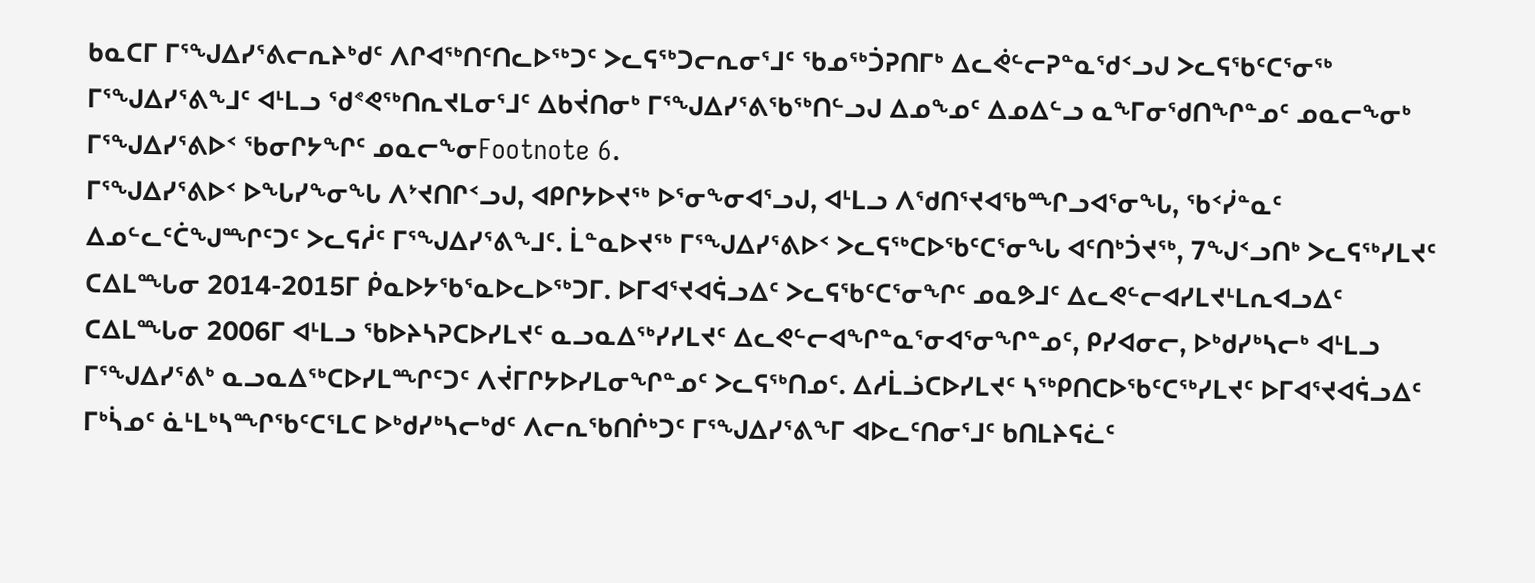ᑲᓇᑕᒥ ᒥᕐᖑᐃᓯᕐᕕᓕᕆᔨᒃᑯᑦ ᐱᒋᐊᖅᑎᑦᑎᓚᐅᖅᑐᑦ ᐳᓚᕋᖅᑐᓕᕆᓂᕐᒧᑦ ᖃᓄᖅᑑᕈᑎᒥᒃ ᐃᓚᕚᓪᓕᕈᓐᓇᖁᑉᓗᒍ ᐳᓚᕋᖃᑦᑕᕐᓂᖅ ᒥᕐᖑᐃᓯᕐᕕᖕᒧᑦ ᐊᒻᒪᓗ ᖁᕝᕙᖅᑎᕆᔪᒪᓂᕐᒧᑦ ᐃᑲᔫᑎᓂᒃ ᒥᕐᖑᐃᓯᕐᕕᖃᖅᑎᓪᓗᒍ ᐃᓄᖕᓄᑦ ᐃᓄᐃᓪᓗ ᓇᖕᒥᓂᖁᑎᖏᓐᓄᑦ ᓄᓇᓕᖕᓂᒃ ᒥᕐᖑᐃᓯᕐᕕᐅᑉ ᖃᓂᒋᔭᖏᑦ ᓄᓇᓕᖕᓂFootnote 6.
ᒥᕐᖑᐃᓯᕐᕕᐅᑉ ᐅᖓᓯᖕᓂᖓ ᐱᔾᔪᑎᒋᑉᓗᒍ, ᐊᑭᒋᔭᐅᔪᖅ ᐅᕐᓂᖕᓂᐊᕐᓗᒍ, ᐊᒻᒪᓗ ᐱᖁᑎᕐᔪᐊᖃᙱᓗᐊᕐᓂᖓ, ᖃᑉᓰᓐᓇᑦ ᐃᓄᓪᓚᑦᑖᖑᙱᑦᑐᑦ ᐳᓚᕋᓲᑦ ᒥᕐᖑᐃᓯᕐᕕᖕᒧᑦ. ᒫᓐᓇᐅᔪᖅ ᒥᕐᖑᐃᓯᕐᕕᐅᑉ ᐳᓚᕋᖅᑕᐅᖃᑦᑕᕐᓂᖓ ᐊᑦᑎᒃᑑᔪᖅ, 7ᖑᑉᓗᑎᒃ ᐳᓚᕋᖅᓯᒪᔪᑦ ᑕᐃᒪᙵᓂ 2014-2015ᒥ ᑮᓇᐅᔭᖃᕐᓇᐅᓚᐅᖅᑐᒥ. ᐅᒥᐊᕐᔪᐊᕌᓗᐃᑦ ᐳᓚᕋᖃᑦᑕᕐᓂᖏᑦ ᓄᓇᕗᒧᑦ ᐃᓚᕙᓪᓕᐊᓯᒪᔪᒻᒪᕆᐊᓗᐃᑦ ᑕᐃᒪᙵᓂ 2006ᒥ ᐊᒻᒪᓗ ᖃᐅᔨᓴᕈᑕᐅᓯᒪᔪᑦ ᓇᓗᓇᐃᖅᓯᓯᒪᔪᑦ ᐃᓚᕙᓪᓕᐊᖏᓐᓇᕐᓂᐊᕐᓂᖏᓐᓄᑦ, ᑭᓯᐊᓂᓕ, ᐅᒃᑯᓯᒃᓴᓕᒃ ᐊᒻᒪᓗ ᒥᕐᖑᐃᓯᕐᕕᒃ ᓇᓗᓇᐃᖅᑕᐅᓯᒪᙱᑦᑐᑦ ᐱᔫᒥᒋᔭᐅᓯᒪᓂᖏᓐᓄᑦ ᐳᓚᕋᖅᑎᓄᑦ. ᐃᓱᒫᓘᑕᐅᓯᒪᔪᑦ ᓴᖅᑭᑎᑕᐅᖃᑦᑕᖅᓯᒪᔪᑦ ᐅᒥᐊᕐᔪᐊᕌᓗᐃᑦ ᒥᒃᓵᓄᑦ ᓈᒻᒪᒃᓴᙱᖃᑦᑕᕐᒪᑕ ᐅᒃᑯᓯᒃᓴᓕᒃᑯᑦ ᐱᓕᕆᖃᑎᒌᒃᑐᑦ ᒥᕐᖑᐃᓯᕐᕕᖕᒥ ᐊᐅᓚᑦᑎᓂᕐᒧᑦ ᑲᑎᒪᔨᕋᓛᑦ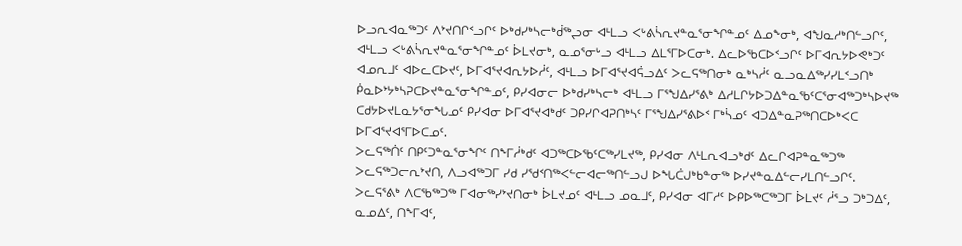ᐅᓗᕆᐊᓇᖅᑐᑦ ᐱᔾᔪᑎᒋᑉᓗᒋᑦ ᐅᒃᑯᓯᒃᓴᓕᒃᑰᖅᖢᓂ ᐊᒻᒪᓗ ᐸᒡᕕᓵᕆᔪᓐᓇᕐᓂᖏᓐᓄᑦ ᐃᓄᖕᓂᒃ, ᐊᖑᓇᓱᒃᑎᓪᓗᒋᑦ, ᐊᒻᒪᓗ ᐸᒡᕕᓵᕆᔪᓐᓇᕐᓂᖏᓐᓄᑦ ᐆᒪᔪᓂᒃ, ᓇᓄᕐᓂᒡᓗ ᐊᒻᒪᓗ ᐃᒪᕐᒥᐅᑕᓂᒃ. ᐃᓚᐅᖃᑕᐅᑉᓗᒋᑦ ᐅᒥᐊᕆᔭᐅᕙᒃᑐᑦ ᐊᓄᕆᒧᑦ ᐊᐅᓚᑕᐅᔪᑦ, ᐅᒥᐊᕐᔪᐊᕆᔭᐅᓲᑦ, ᐊᒻᒪᓗ ᐅᒥᐊᕐᔪᐊᕌᓗᐃᑦ ᐳᓚᕋᖅᑎᓂᒃ ᓇᒃᓴᓲᑦ ᓇᓗᓇᐃᖅᓯᓯᒪᑉᓗᑎᒃ ᑮᓇᐅᔾᔭᒃᓴᕈᑕᐅᔪᓐᓇᕐᓂᖏᓐᓄᑦ, ᑭᓯᐊᓂᓕ ᐅᒃᑯᓯᒃᓴᓕᒃ ᐊᒻᒪᓗ ᒥᕐᖑᐃᓯᕐᕕᒃ ᐃᓱᒪᒋᔭᐅᑐᐃᓐᓇᖃᑦᑕᕐᓂᐊᖅᑐᒃᓴᐅᔪᖅ ᑕᑯᔭᐅᔪᒪᓇᔭᕐᓂᖓᓄᑦ ᑭᓯᐊᓂ ᐅᒥᐊᕐᔪᐊᒃᑯᑦ ᑐᑭᓯᒋᐊᕈᑎᒃᓴᑦ ᒥᕐᖑᐃᓯᕐᕕᐅᑉ ᒥᒃᓵᓄᑦ ᐊᑐᐃᓐᓇᕈᖅᑎᑕᐅᒃᐸᑕ ᐅᒥᐊᕐᔪᐊᕐᒥᐅᑕᓄᑦ.
ᐳᓚᕋᖅᑏᑦ ᑎᑭᑦᑐᓐᓇᕐᓂᖏᑦ ᑎᖕᒥᓲᒃᑯᑦ ᐊᑐᖅᑕᐅᖃᑦᑕᖅᓯᒪᔪᖅ, ᑭᓯᐊᓂ ᐱᒻᒪᕆᐊᓗᒃᑯᑦ ᐃᓚᒋᐊᕈᓐᓇᖅᑐᖅ ᐳᓚᕋᖅᑐᓕᕆᔾᔪᑎ, ᐱᓗᐊᖅᑐᒥ ᓯᑯ ᓯᖁᑉᑎᖅᐸᓪᓕᐊᓕᖅᑎᓪᓗᒍ ᐅᖓᑖᒍᒃᑲᓐᓂᖅ ᐅᓯᔪᓐᓇᐃᓪᓕᓯᒪᑎᓪᓗᒋᑦ.
ᐳᓚᕋᕐᕕᒃ ᐱᑕᖃᖅᑐᖅ ᒥᐊᓂᖅᓯᔾᔪᑎᓂᒃ ᐆᒪᔪᓄᑦ ᐊᒻᒪᓗ ᓄᓇᒧᑦ, ᑭᓯᐊᓂ ᐊᒥᓱᑦ ᐅᑭᐅᖅᑕᖅᑐᒥ ᐆᒪᔪᑦ ᓲᕐᓗ ᑐᒃᑐᐃᑦ, ᓇᓄᐃᑦ, ᑎᖕᒥᐊᑦ,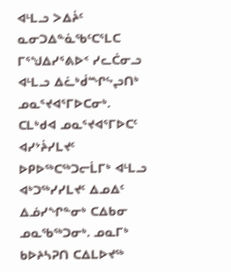ᐊᒻᒪᓗ ᐳᐃᔩᑦ ᓇᓂᑐᐃᓐᓈᖃᑦᑕᕐᒪᑕ ᒥᕐᖑᐃᓯᕐᕕᐅᑉ ᓯᓚᑖᓂᓗ ᐊᒻᒪᓗ ᐃᓛᒃᑰᙱᖦᖢᑎᒃ ᓄᓇᕐᔪᐊᕐᒥᐅᑕᓂᒃ. ᑕᒪᒃᑯᐊ ᓄᓇᕐᔪᐊᕐᒥᐅᑕᑦ ᐊᓯᔾᔩᓯᒪᔪᑦ ᐅᑭᐅᖅᑕᖅᑐᓕᒫᒥᒃ ᐊᒻᒪᓗ ᐊᒃᑐᖅᓯᓯᒪᔪᑦ ᐃᓄᐃᑦ ᐃᓅᓯᖏᓐᓂᒃ ᑕᐃᑲᓂ ᓄᓇᖃᖅᑐᓂᒃ. ᓄᓇᒥᒃ ᑲᐅᔨᓴᕈᑎ ᑕᐃᒪᐅᔪᖅ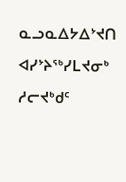ᓇᓗᓇᐃᔭᐃᔾᔪᑎ ᐊᓯᔾᔨᖅᓯᒪᔪᓂᒃ ᓱᓕᔪᒃᑯᑦ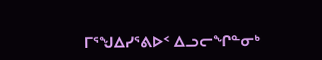ᒥᕐᖑᐃᓯᕐᕕᐅᑉ ᐃᓗᓕᖏᓐᓂᒃ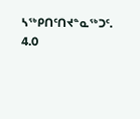ᓴᖅᑭᑎᑦᑎᔪᓐᓇᖅᑐᑦ.
4.0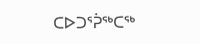ᑕᐅᑐᕐᕉᖅᑕᖅ